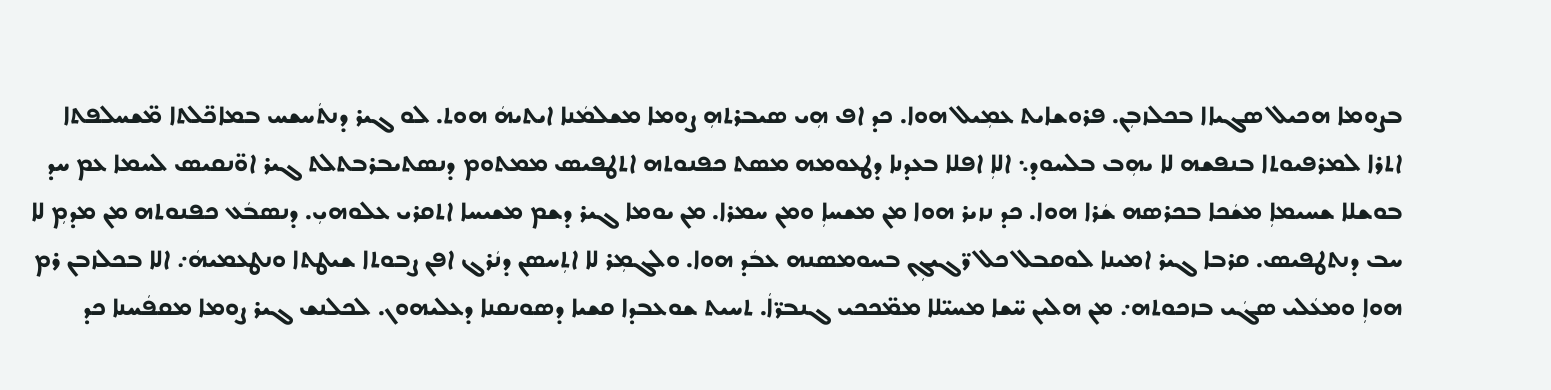ܒܨܘܡܐ ܗܟܝܠ ܣܓܝܐܐ ܒܟܠܙܒܼܢ. ܦܪܘܫܐܝܬ ܥܡܼܝܠ ܗܘܐ. ܟܕ ܐܦ ܗܼܝ ܣܝܒܪܬܗܼ ܨܘܡܐ ܡܫܠܡܿܢܐ ܐܝܬܝܗܿ ܗܘܬ. ܠܘ ܓܝܪ ܕܢܬܿܚܫܚ ܒܡܐܟ̈ܠܬܐ ܡ̈ܫܚܠܦܬܐ ܐܬܪܐ ܠܡܪܦܝܘܬܐ ܒܢܦܫܗ ܠܐ ܝܗܼܒ ܒܠܚܘܕ܆ ܐܠܐܼ ܐܦܠܐ ܒܥܕܢܐ ܕܛܥܘܡܗ ܡܣܬ ܟܦܢܘܬܗ ܐܬܛܦܝܣ ܡܡܬܘܡ ܕܢܣܬܝܒܪܒܬܠܬ ܓܝܪ ܐܘ̈ܢܩܝܣ ܠܚܡܐ ܥܡ ܚܕ ܒܘܫܠܐ ܫܚܝܡܐܼ ܡܫܿܟܐ ܒܟܪܣܗ ܫܿܪܐ ܗܘܐ. ܟܕ ܢܙܝܪ ܗܘܐ ܡܢ ܡܫܚܐܼ ܘܡܢ ܚܡܪܐ. ܡܢ ܝܘܡܐ ܓܝܪ ܕܫܡ ܡܫܝܚܐ ܐܬܩܪܝ ܥܠܘܗܝܼ. ܕܢܣܒܿܥ ܟܦܢܘܬܗ ܡܢ ܡܕܡܼ ܠܐ ܚܒ ܕܢܬܛܦܝܣ. ܩܪܒܐ ܓܝܪ ܐܡܝܢܐ ܠܘܩܒܠ ܟܠ ܪ̈ܓܝܓܼܢ ܒܚܘܡܣܢܗ ܥܒܿܕ ܗܘܐ. ܘܠܓܡܼܪ ܠܐ ܐܬܼܚܣܢ ܕܢܿܪܓ ܐܦܢ ܨܒܘܬܐ ܫܝܛܬܐ ܘܢܛܥܡܝܗܿ܇ ܐܠܐ ܒܟܠܙܒܢ ܪܡ ܗܘܐܼ ܘܡܥܿܠܝ ܣܓܿܝ ܒܙܟܘܬܗ܇ ܡܢ ܗܠܝܢ ܚ̈ܫܐ ܡܚܝ̈ܠܐ ܡܡ̈ܟܟܝ ܓܢܒܪ̈ܐܿ. ܬܚܝܬ ܫܘܥܒܕܐ ܩܫܝܐ ܕܣܘܢܩܢܐ ܕܥܠܝܗܘܢ. ܠܟܠܢܫ ܓܝܪ ܨܘܡܐ ܡܩܦܿܚܢܐ ܟܕ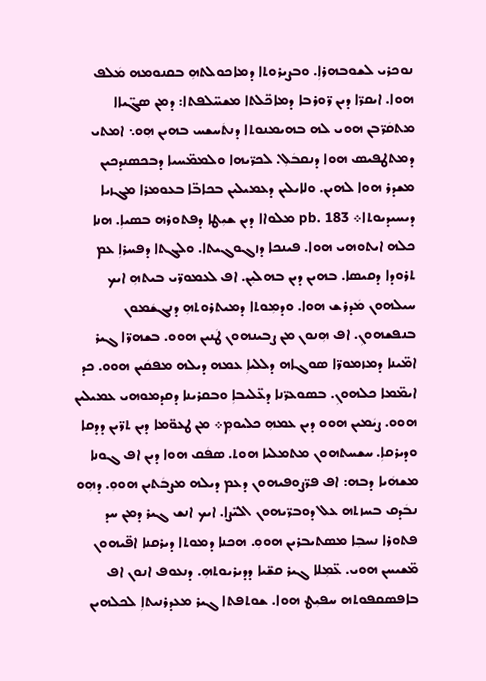ܢܘܟܪܝ ܠܫܘܒܗܪܐܼ. ܘܒܨܝܪܘܬܐ ܕܡܐܟܘܠܬܗܼ ܒܩܢܘܡܗ ܡܿܠܦ ܗܘܐ. ܐܝܩܪ̈ܐ ܕܝܢ ܪ̈ܘܪܒܐ ܕܡܐܟ̈ܠܬܐ ܡܫܚ̈ܠܦܬܐ: ܕܡܢ ܣܓ̈ܝܐܐ ܡܬܩܿܪ̈ܒܢ ܗܘܝ ܠܗ ܒܗܝܡܢܘܬܐ ܕܢܬܿܚܫܚ ܒܗܝܢ ܗܼܘ܆ ܐܡܬܝ ܕܡܬܛܦܝܣ ܗܘܐ ܕܢܩܒܿܠܼ. ܠܟܪ̈ܝܗܐ ܘܠܡܡ̈ܚܝܐ ܕܒܟܣܢܕܟܝܢ ܡܫܕܪ ܗܘܐ ܠܗܝܢ. ܘܠܐܝܠܝܢ ܕܥܡܝܠܝܢ ܒܟܐܒ̈ܐ ܒܥܘܡܪܐ ܡܓܙܝܐ ܕܝܚܝܕܝܘܬܐ܀ pb. 183 ܡܠܘܐܐ ܕܝܢ ܫܝܼܛܐ ܕܦܬܘܪܗ ܒܣܝܐܼ. ܗܢܐ ܟܠܗ ܐܝܬܘܗܝ ܗܘܐ. ܦܝܢܟܐ ܕܙܓܘܓܝܬܐ. ܘܠܓܬܐ ܕܦܚܪܐܼ ܥܡ ܬܪܘܕܐ ܕܩܝܣܐ. ܒܗܝܢ ܕܝܢ ܒܗܠܝܼܢ. ܐܦ ܠܥܡܘܪ̈ܝ ܒܝܬܗܼ ܐܝܟ ܚܝܠܗܘܢ ܡܿܕܪܫ ܗܘܐ. ܘܕܡܼܘܬܐ ܕܡܝܬܪܘܬܗܼ ܕܢܓܫܿܡܘܢ ܒܢܦܫܗܘܢܼ. ܐܦ ܗܼܢܘܢ ܡܢ ܨܒܝܢܗܘܢ ܛܿܢܝܢ ܗܘܘ. ܒܫܗܪ̈ܐ ܓܝܪ ܐܡ̈ܝܢܐ ܕܡܙܡܘܪ̈ܐ ܣܘܓܐܗ ܕܠܠܝܐܼ ܥܡܗ ܕܝܠܗ ܡܦܩܿܝܢ ܗܘܘ. ܟܕ ܐܝܡ̈ܡܐ ܟܠܗܘܢܼ. ܒܣܘܥܪ̈ܢܐ ܕܥ̈ܠܝܒܐܼ ܘܒܩܪܝܢܐ ܕܩܕܡܘܗܝ ܥܡܝܠܝܢ ܗܘܘ. ܨܝܿܡܝܢ ܗܘܘ ܕܝܢ ܥܡܗܼ ܟܠܝܘܡܼ܀ ܡܢ ܛܥܘ̈ܡܐ ܕܝܢ ܬܪ̈ܝܢ ܕܕܩܐ ܘܕܝܪܩܐܼ. ܚܫܚܬܗܘܢ ܡܬܡܠܝܐ ܗܘܬ. ܣܦܿܩ ܗܘܐ ܕܝܢ ܐܦ ܓܘܢܐ ܡܫܗܿܝܐ ܕܒܗ: ܐܦ ܦܪ̈ܨܘܦܝܗܘܢ ܕܥܡ ܕܝܠܗ ܡܨܒܿܬܝܢ ܗܘܘܼ. ܕܗܼܘ ܢܒܿܕܩ ܒܚܙܬܗ ܥܠ ܕܘܒܪ̈ܝܗܘܢ ܐܠܝ̈ܨܐ. ܐܝܟ ܐܢܫ ܓܝܪ ܕܡܢ ܚܕ ܦܬܘܪܐ ܢܚܒܼܐ ܡܣܬܝܒܪܝܢ ܗܘܘܼ. ܗܟܢܐ ܕܡܘܬܐ ܕܝܪܩܢܐ ܐܦ̈ܝܗܘܢ ܡ̈ܫܝܚܢ ܗܘܝ. ܥ̈ܡܼܠܐ ܓܝܪ ܩܫ̈ܝܐ ܕܕܝܪܝܘܬܗܼ. ܕܢܥܘܦ ܐܢܘܢ ܐܦ ܒܐܦܣܩܦܘܬܗ ܚܦܝܼܛ ܗܘܐ. ܫܘܬܦܬܐ ܓܝܪ ܡܥܕܪܢܝܬܐܼ ܠܟܠܗܝܢ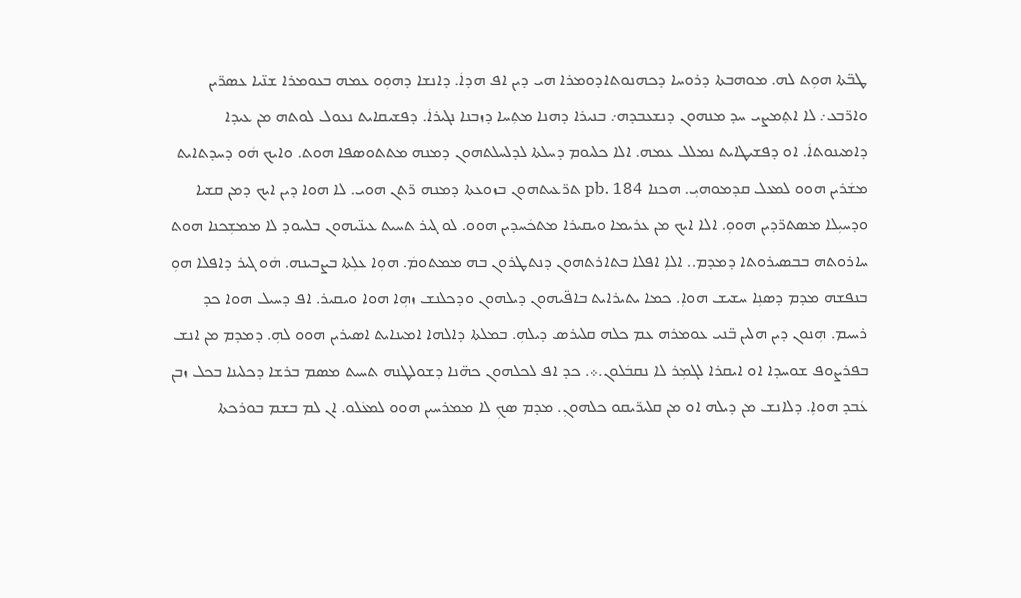ܛܒ̈ܬܐ ܗܘܼܬ ܠܗ. ܡܘܗܒܬܐ ܕܪܘܚܐ ܕܟܗܢܘܬܐܕܘܡܪܐ ܗܝ ܕܝܢ ܐܦ ܗܕܐܿ. ܕܐܢܫܐ ܕܗܘܼܘ ܥܡܗ ܒܥܘܡܪܐ ܫܢ̈ܝܐ ܥܣܪ̈ܝܢ ܘܐܪ̈ܒܥ܇ ܠܐ ܐܬܼܡܨܝ ܚܕ ܡܢܗܘܢ ܕܢܫܥܒܕܗ܇ ܒܢܝܪܐ ܕܗܢܐ ܡܬܼܚܐ ܕܙܒܢܐ ܢܓܝܪܐܿ. ܕܦܫܝܩܐܝܬ ܢܥܘܠ ܠܘܬܗ ܡܢ ܥܝܕܐ ܕܐܡܝܢܘܬܐܿ. ܐܘ ܕܦܫܝܛܐܝܬ ܢܡܠܠ ܥܡܗ. ܐܠܐ ܟܠܝܘܡ ܕܚܠܬܐ ܠܕܠܚܠܬܗܘܢ ܕܡܢܗ ܡܬܬܘܣܦܐ ܗܘܬ. ܘܐܝܟ ܗܿܘ ܕܚܕܬܐܝܬ ܡܫܿܪܝܢ ܗܘܘ ܠܡܥܠ ܩܕܡܘܗܝܼ. ܗܟܢܐ pb. 184 ܬܪ̈ܥܝܬܗܘܢ ܒܙܘܥܬܐ ܕܡܢܗ ܪ̈ܬܢ ܗܘܝ. ܠܐ ܗܘܐ ܕܝܢ ܐܝܟ ܕܡܢ ܩܫܝܐ ܘܕܚܝܼܠܐ ܡܣܬܪ̈ܕܝܢ ܗܘܘܼ. ܐܠܐ ܐܝܟ ܡܢ ܥܪܝܡܐ ܘܝܩܝܪܐ ܡܬܟܿܚܕܝܢ ܗܘܘ. ܠܘ ܓܝܪ ܬܚܝܬ ܥܝܢ̈ܝܗܘܢ ܒܠܚܘܕ ܠܐ ܡܡܫܼܟܢܐ ܗܘܬ ܚܐܪܘܬܗ ܒܒܣܝܪܘܬܐ ܕܡܕܡ.. ܐܠܐܼ ܐܦܠܐ ܒܬܐܪܬܗܘܢ ܕܢܬܛܪܘܢ ܒܗ ܡܡܬܘܡܿ. ܗܘܼܐ ܥܠܼܬܐ ܒܨܒܝܢܗ. ܗܿܘ ܓܝܪ ܕܐܦܠܐ ܗܘܼ ܒܢܦܫܗ ܡܕܡ ܕܣܢܼܐ ܚܫܝܫ ܗܘܐܼ. ܟܡܐ ܝܬܝܪܐܝܬ ܒܐܦ̈ܝܗܘܢ ܕܝܠܗܘܢ ܘܕܟܠܢܫ ܙܗܼܐ ܗܘܐ ܘܝܩܝܪ. ܐܦ ܕܚܝܠ ܗܘܐ ܟܕ ܪܚܝܡ. ܗܼܢܘܢ ܕܝܢ ܗܠܝܢ ܒ̈ܢܝ ܥܘܡܪܗ ܥܡ ܟܠܗ ܩܠܝܪܣ ܕܝܠܗܼ. ܒܡܠܬܐ ܕܐܠܗܐ ܐܡܝܢܐܝܬ ܐܣܝܪܝܢ ܗܘܘ ܠܗܼ. ܕܡܕܡ ܡܢ ܐܢܫ ܒܦܪܨܘܦ ܫܘܚܕܐ ܐܘ ܐܝܩܪܐ ܠܓܡܼܪ ܠܐ ܢܩܒܿܠܘܢ.܀. ܟܕ ܐܦ ܠܟܠܗܘܢ ܟܗ̈ܢܐ ܕܫܘܠܛܢܗ ܬܚܝܬ ܡܣܡ ܒܪܫܐ ܕܟܠܝܢܐ ܒܟܠ ܙܒܢ ܥܿܒܕ ܗܘܐܼ. ܕܠܐܢܫ ܡܢ ܕܝܠܗ ܐܘ ܡܢ ܩܠܝܪ̈ܝܩܘ ܟܠܗܘܢܼ. ܡܕܡ ܣܟܼ ܠܐ ܡܡܪܚܝܢ ܗܘܘ ܠܡܥܿܠܘ. ܐܢ ܠܡ ܒܫܡ ܒܘܪܟܬܐ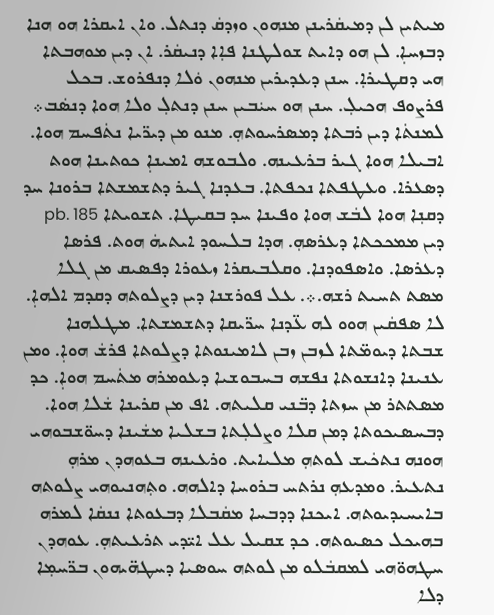ܡܝܬܝܢ ܠܢ ܕܡܝܩܿܪܝܢܢ ܡܢܗܘܢ ܘܙܕܩܿ ܕܢܬܠ. ܘܐܢ ܐܝܩܪܐ ܗܘ ܗܢܐ ܕܒܙܚܐܼ. ܠܢ ܗܘ ܕܐܝܬ ܫܘܠܛܢܐ ܦܐܼܐ ܕܢܝܩܿܪ. ܐܢ ܕܝܢ ܡܘܗܒܬܐ ܗܝ ܕܩܛܝܪܐܼ. ܚܢܢ ܕܥܕܝܪܝܢ ܡܢܗܘܢ ܘܿܠܐ ܕܢܦܪܘܫ. ܒܟܠ ܦܪܨܘܦ ܗܟܝܠܼ. ܚܢܢ ܗܘ ܚܝܿܒܝܢ ܚܢܢ ܕܢܬܠܼ ܘܠܐ ܗܘܐ ܕܢܣܿܒ܀ ܠܡܢܬܿܐ ܕܝܢ ܪܒܬܐ ܕܡܣܪܚܘܬܗܼ. ܡܢܘ ܡܢ ܕܝܪ̈ܝܐ ܢܬܿܦܚܡ ܗܘܐ. ܐܒܝܠܐ ܗܘܐ ܓܝܪ ܒܪܥܝܢܗ. ܘܠܒܘܫܗ ܐܡܝܢܐܼ ܟܘܬܝܢܐ ܗܘܬ ܕܣܥܪܐ. ܘܥܛܦܬܐ ܢܟܦܬܐ. ܒܥܕܢܐ ܓܝܪ ܕܬܫܡܫܬܐ ܒܪܘܢܐ ܚܕ ܕܩܢܼܐ ܗܘܐ ܠܒܿܫ ܗܘܐ ܘܦܝܢܐ ܚܕ ܒܩܝܛܐ. ܬܫܘܝܬܐ pb. 185 ܕܝܢ ܡܡܟܟܬܐ ܕܥܪܣܗܼ. ܗܕܐ ܒܠܚܘܕ ܐܝܬܝܗܿ ܗܘܬ. ܦܪܣܐ ܕܥܪܣܐ. ܘܐܣܦܘܕܢܐ. ܘܩܠܒܝܩܪܐ ܙܥܘܪܐ ܕܦܣܝܩ ܡܢ ܓܠܐ ܡܣܬ ܬܚܝܬ ܪܫܗ.܀. ܥܠ ܦܘܪܫܢܐ ܕܝܢ ܕܨܠܘܬܗ ܕܩܕܡ ܐܠܗܐܼ. ܠܐ ܣܦܩܿܝܢ ܗܘܘ ܠܗ ܥ̈ܕܢܐ ܚܪ̈ܝܩܐ ܕܬܫܡܫܬܐ. ܡܛܠܗܢܐ ܫܒܬܐ ܕܝܘܡ̈ܬܐ ܠܙܒܢ ܙܒܢ ܠܐܡܝܢܘܬܐ ܕܨܠܘܬܐ ܦܪܫܿ ܗܘܐܼ. ܘܡܢ ܥܢܝܢܐ ܕܐܢܫܘܬܐ ܢܦܫܗ ܒܚܒܘܫܝܐ ܕܥܘܡܪܗ ܡܬܿܚܡ ܗܘܐܼ. ܟܕ ܡܣܬܬܪ ܡܢ ܚܙܬܐ ܕܒ̈ܢܝ ܩܠܝܬܗ. ܐܦ ܡܢ ܩܪܝܢܐ ܫܿܠܐ ܗܘܐ. ܕܒܚܣܝܟܘܬܐ ܕܡܢ ܩܠܐ ܘܨܠܠܼܬܐ ܒܫܠܝܐ ܡܫܿܝܢܐ ܕܚܘ̈ܫܒܘܗܝ ܗܘܢܗ ܢܬܟܿܝܫ ܠܘܬܗܼ ܡܠܝܐܝܬ. ܘܪܥܝܢܗ ܒܥܘܗܕܢ ܡܪܗܼ ܢܬܥܝܪ. ܘܡܕܥܗܼ ܢܪܬܚ ܒܪܘܚܐ ܕܐܠܗܗ. ܘܬܼܗܢܝܘܗܝ ܨܠܘܬܗ ܒܐܝܚܝܕܝܘܬܗ. ܐܝܟܢܐ ܕܕܒܚܐ ܡܩܿܒܠܐ ܕܒܥܘܬܐ ܢܢܩܿܐ ܠܡܪܗ ܒܗܝܟܠ ܟܣܝܘܬܗ. ܟܕ ܫܩܝܠ ܥܠ ܐܝ̈ܕܝ ܬܪܥܝܬܗܼ. ܥܘܗܕܢ ܚܛܗܘ̈ܗܝ ܠܡܩܒܿܠܘ ܡܢ ܠܘܬܗ ܚܘܣܝܐ ܕܚܛܗ̈ܝܗܘܢ ܒܪ̈ܚܡܼܐ ܕܠܐ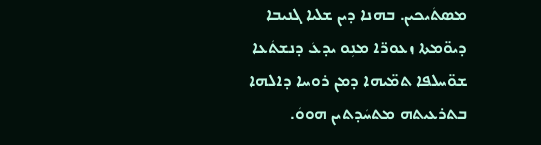ܡܣܬܿܝܟܝܢ. ܒܗܢܐ ܕܝܢ ܫܠܝܐ ܓܢܝܒܐ ܕܝܘ̈ܡܬܐ ܙܥܘܪ̈ܐ ܡܢܼܘ ܝܕܥܿ ܕܢܫܬܿܥܐ ܫܘ̈ܚܠܦܐ ܬܡ̈ܝܗܐ ܕܡܢ ܪܘܚܐ ܕܐܠܗܐ ܒܬܪܥܝܬܗ ܡܬܚܿܕܬܝܢ ܗܘܘܿ.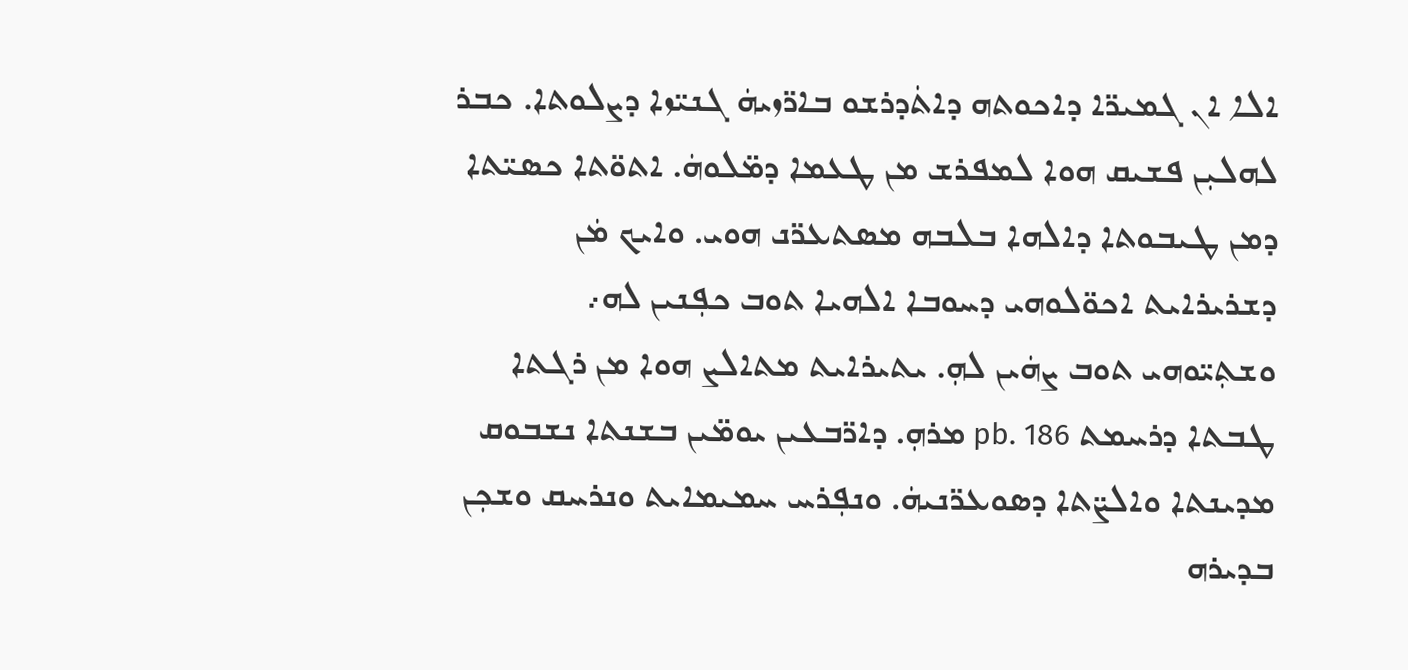ܐܠܐ ܐܢ ܓܡܝܪ̈ܐ ܕܐܟܘܬܗ ܕܐܬܿܕܪܫܘ ܒܐܪ̈ܙܝܗܿ ܓܢܝ̈ܙܐ ܕܨܠܘܬܐ. ܟܒܪ ܠܗܠܝܼܢ ܦܫܝܩ ܗܘܐ ܠܡܦܪܫ ܡܢ ܛܥܡܐ ܕܡ̈ܠܘܗܿ. ܐܬܘ̈ܬܐ ܟܣܝ̈ܬܐ ܕܡܢ ܛܝܒܘܬܐ ܕܐܠܗܐ ܒܠܒܗ ܡܣܬܥܪ̈ܢ ܗܘܝ. ܘܐܝܟ ܡܿܢ ܕܫܪܝܪܐܝܬ ܐܟܘ̈ܠܘܗܝ ܕܚܘܒܐ ܐܠܗܝܐ ܬܘܒ ܟܦܼܢܝܢ ܠܗ܇ ܘܫܬܼܝ̈ܘܗܝ ܬܘܒ ܨܗܿܝܢ ܠܗܼ. ܝܬܝܪܐܝܬ ܡܬܐܠܨ ܗܘܐ ܡܢ ܪܓܬܐ ܛܒܬܐ ܕܪܚܡܬ pb. 186 ܡܪܗܼ. ܕܐܪ̈ܒܥܝܢ ܝܘܡ̈ܝܢ ܒܫܢܬܐ ܢܫܒܘܩ ܡܕܝܢܬܐ ܘܐܠܨ̈ܬܐ ܕܣܘܥܪ̈ܢܝܗܿ. ܘܢܦܼܪܚ ܚܡܝܡܐܝܬ ܘܢܪܚܩ ܘܫܟܼܢ ܒܕܝܪܗ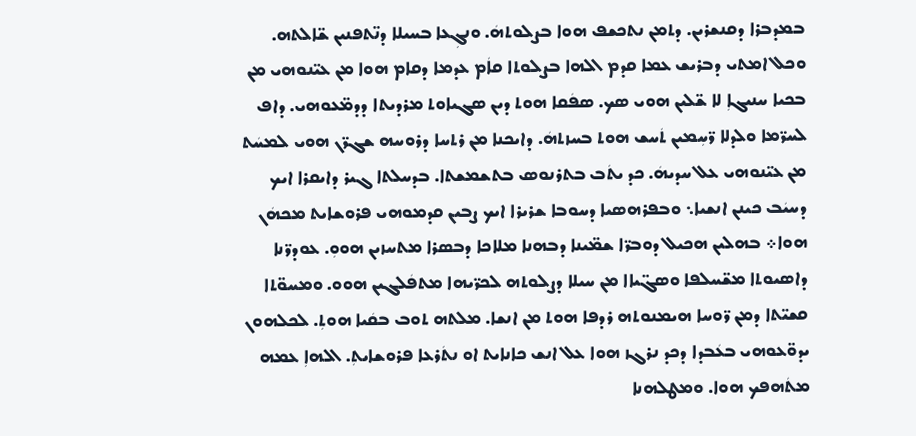ܒܡܕܒܪܐ ܕܩܢܫܪܝܢ. ܕܬܡܢ ܢܬܟܫܦ ܗܘܐ ܒܨܠܘܬܗܿ. ܘܢܓܼܥܐ ܒܚܝܠܐ ܕܢ̈ܬܦܢܝܢ ܫ̈ܐܠܬܗ. ܘܟܠ ܐܡܬܝ ܕܒܪܝܫ ܥܡܐ ܩܕܡ ܐܠܗܐ ܒܨܠܘܬܐ ܩܐܿܡ ܥܕܡܐ ܕܩܐܡ ܗܘܐ ܡܢ ܥܝ̈ܢܘܗܝ ܡܢ ܒܟܝܐ ܚܢܝܓܐܼ ܠܐ ܫ̈ܠܝܢ ܗܘܝ ܣܟ. ܣܦܿܩܐ ܗܘܬ ܕܝܢ ܣܓܝܐܘܬ ܡܪܕܝܬܐ ܕܕܡ̈ܥܘܗܝ. ܕܐܦ ܠܚܪ̈ܡܐ ܘܠܕܠܐ ܪ̈ܚܼܡܝܢ ܬܿܚܫ ܗܘܬ ܒܚܙܬܗܿ. ܕܐܝܟܢܐ ܡܢ ܪܬܚܐ ܕܪܘܚܗ ܫܓܪ̈ܢ ܗܘܝ ܠܡܚܿܬ ܡܢ ܥܝ̈ܢܘܗܝ ܥܠ ܚܕܝܗܿ. ܟܕ ܝܬܿܒ ܒܬܪܢܘܣ ܒܬܫܡܫܬܐ. ܒܕܚܠܬܐ ܓܝܪ ܕܐܝܩܪܐ ܐܝܟ ܕܚܝܿܒ ܟܝܢܢ ܐܢܫܝܐ܆ ܘܒܦܪܗܣܝܐ ܕܚܘܒܐ ܫܪܝܪܐ ܐܝܟ ܨܒܝܢ ܩܕܡܘܗܝ ܦܪܘܫܐܝܬ ܡܟܗܿܢ ܗܘܐ܀ ܒܗܠܝܢ ܗܟܝܠ ܕܘܒܪ̈ܐ ܫܡ̈ܝܢܐ ܕܒܗܢܐ ܡܠܐܟܐ ܕܒܣܪܐ ܡܬܚܙܝܢ ܗܘܘܼ. ܥܘܕܪ̈ܢܐ ܕܐܣܝܘܬܐ ܡܫ̈ܚܠܦܐ ܘܣܓ̈ܝܐܐ ܡܢ ܚܝܠܐ ܕܨܠܘܬܗ ܠܟܪ̈ܝܗܐ ܡܬܦܿܠܓܝܢ ܗܘܘ. ܘܡܚܘ̈ܬܐ ܩܫܝ̈ܬܐ ܕܡܢ ܪ̈ܘܚܐ ܗܝܡܢܘܬܗ ܪܕܦܐ ܗܘܬ ܡܢ ܐܢܫܐ. ܡܠܬܗ ܬܘܒ ܒܩܿܝܐ ܗܘܬܼ. ܠܟܠܗܘܢ ܝܕܘ̈ܥܘܗܝ ܒܥܿܒܕܐ ܕܟܕ ܢܪܓܙ ܗܘܐ ܥܠ ܐܢܫ ܟܐܢܐܝܬ ܐܘ ܢܬܿܪܥܐ ܦܪܘܫܐܝܬܼ. ܐܠܗܐܼ ܥܡܗ ܡܬܿܗܦܟ ܗܘܐ. ܘܡܛܠܗܢܐ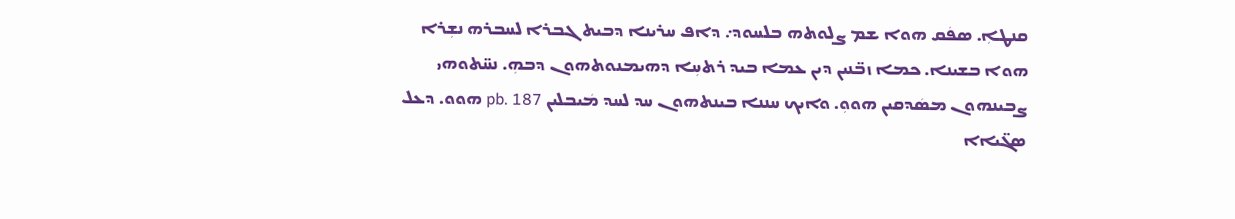ܩܢܛܐܼ. ܣܦܿܩ ܗܘܐ ܫܡ ܨܠܘܬܗ ܒܠܚܘܕ܇ ܕܐܦ ܚܪܝܢܐ ܕܒܝܬ ܓܒܪܐ ܠܚܒܪܗ ܢܫܼܪܐ ܗܘܐ ܒܫܝܢܐ. ܟܡܐ ܙܒ̈ܢܝܢ ܕܝܢ ܥܡܐ ܒܝܕ ܪܬܚܼܐ ܕܗܝܡܢܘܬܗܘܢ ܕܒܗܼ. ܢܚ̈ܬܘܗܝ ܨܒܝܢܗܘܢ ܡܣܿܕܩܝܢ ܗܘܘܼ. ܘܐܝܟ ܚܢܢܐ ܒܝܢܬܗܘܢ ܚܕ ܠܚܕ ܡܿܝܒܠܝܢ pb. 187 ܗܘܘ. ܕܥܠ ܣܓ̈ܝܐܐ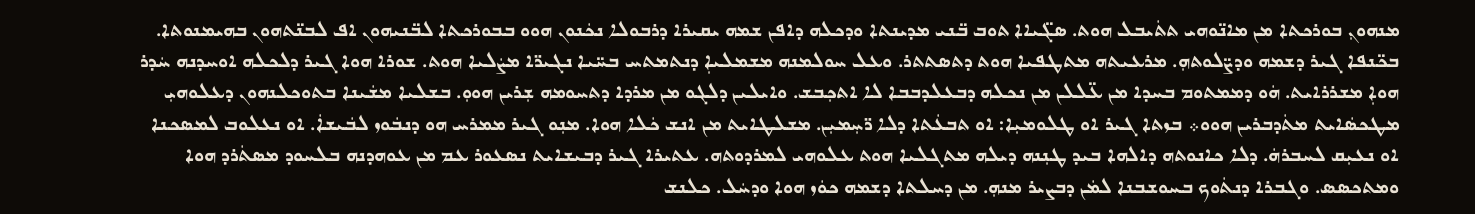ܡܢܗܘܢܼ ܒܘܪܟܬܐ ܡܢ ܡܐܢ̈ܘܗܝ ܬܬܿܝܒܠ ܗܘܬ. ܣܓ̈ܝܐܐ ܬܘܒ ܒ̈ܢܝ ܡܕܝܢܬܐ ܘܕܟܠܗ ܕܐܦܢ ܫܡܗ ܝܩܝܪܐ ܕܪܒܘܠܐ ܢܟܿܢܘܢ ܗܘܘ ܒܒܘܪܟܬܐ ܠܒ̈ܢܝܗܘܢ ܐܦ ܠܒܢ̈ܬܗܘܢ ܒܗܝܡܢܘܬܐ. ܒܟ̈ܢܦܐ ܓܝܪ ܕܫܡܗ ܘܕܨ̈ܠܘܬܗܼ. ܡܪܥܝܬܗ ܡܬܛܦܝܐ ܗܘܬ ܕܬܣܬܬܪ. ܘܥܠ ܚܘܠܡܢܗ ܡܫܡܠܝܐܼ ܕܢܬܡܬܚ ܒܚ̈ܝܐ ܢܓܝܪ̈ܐ ܡܨܿܠܝܐ ܗܘܬ. ܫܘܪܐ ܗܘܐ ܓܝܪ ܕܠܟܠܗ ܐܘܚܕܢܗ ܚܿܕܪ ܗܘܐܼ ܡܫܪܪܐܝܬ. ܗܿܘ ܕܡܡܬܘܡ ܒܚܕܐ ܡܢ ܥ̈ܠܠܢ ܡܢ ܢܟܠܗ ܕܒܥܠܕܒܒܐ ܠܐ ܐܬܟܼܒܫ. ܘܐܝܠܝܢ ܕܠܓܘ ܡܢ ܡܪܕܐ ܕܬܚܘܡܗ ܫܼܪܝܢ ܗܘܘܼ. ܒܫܠܝܐ ܡܫܿܝܢܐ ܒܬܘܟܠܢܗܘܢ ܕܥܠܘܗܝܼ ܡܛܟܣܿܐܝܬ ܡܬܿܕܒܪܝܢ ܗܘܘ܀ ܒܙܬܐ ܓܝܪ ܐܘ ܛܠܘܡܝܼܐ: ܐܘ ܬܒܥܿܬܐ ܕܠܐ ܪ̈ܚܼܡܝܼܢ. ܡܫܠܛܐܝܬ ܡܢ ܐܢܫ ܟܿܠܐ ܗܘܐ. ܡܢܼܘ ܓܝܪ ܡܡܪܚ ܗܘ ܕܢܒܿܘܙ ܠܒܿܝܫܐܿ. ܐܘ ܢܥܠܘܒ ܠܡܣܟܢܐ ܐܘ ܢܥܝܼܩ ܠܚܒܪܗܿ. ܕܠܐ ܟܐܢܘܬܗ ܕܐܠܗܐ ܒܝܕ ܛܢܼܢܗ ܕܝܠܗ ܡܬܓܠܝܐ ܗܘܬ ܥܠܘܗܝ ܠܡܪܕܘܬܗ. ܥܬܝܪܐ ܓܝܪ ܕܒܝܫܐܝܬ ܢܣܥܘܪ ܥܡ ܡܢ ܥܘܗܕܢܗ ܒܠܚܘܕ ܡܣܬܿܪܕ ܗܘܐ ܘܡܬܟܣܣ. ܘܓܒܪܐ ܕܢܬܿܘܟ ܒܚܘܫܒܢܐ ܠܡܿܢ ܕܒܨܝܪ ܡܢܗܼ. ܡܢ ܕܚܠܬܐ ܕܫܡܗ ܟܘܿܙ ܗܘܐ ܘܕܚܿܠ. ܟܠܢܫ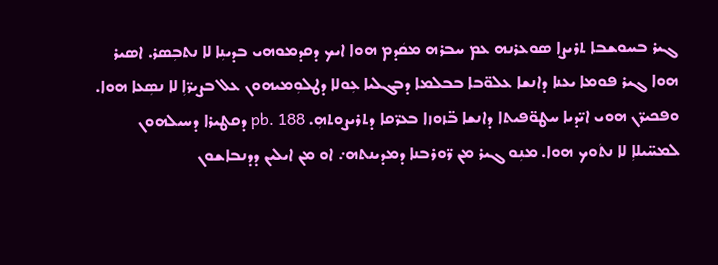ܓܝܪ ܒܚܘܫܒܐ ܬܪܝܨܐ ܣܘܥܪܢܗ ܥܡ ܚܒܪܗ ܡܩܿܕܡ ܗܘܐ ܐܝܟ ܕܩܕܡܘܗܝ ܒܕܝܢܼܐ ܠܐ ܢܬܒܼܣܪ. ܐܣܝܪ ܗܘܐ ܓܝܪ ܦܘܡܐ ܝܥܢܐ ܕܐܢܫܐ ܥܠܘ̈ܒܐ ܒܒܠܡܐ ܕܒܓܠܝܐ ܥܼܘܠܐ ܕܛܠܘܼܡܝܗܘܢ ܥܠ ܒܨܝܪ̈ܐܼ ܠܐ ܢܣܼܥܐ ܗܘܐ. ܘܦܟܝܪ̈ܢ ܗܘܝ ܐܝ̈ܕܝܐ ܚܛܘ̈ܦܝܬܐ ܕܐܢܫܐ ܒ̈ܙܘܙܐ ܒܥܪ̈ܩܐ ܕܬܪܝܨܘܬܗܼ. pb. 188 ܕܩܛܝܪܐ ܕܚܝܠܗܘܢ ܠܡܚ̈ܝܠܐܼ ܠܐ ܢܬܿܘܟ ܗܘܐ. ܡܢܼܘ ܓܝܪ ܡܢ ܪ̈ܘܪܒܢܐ ܕܡܕܝܢܬܗ܇ ܐܘ ܡܢ ܐܝܠܝܢ ܕܕܢܒܐܫܘܢ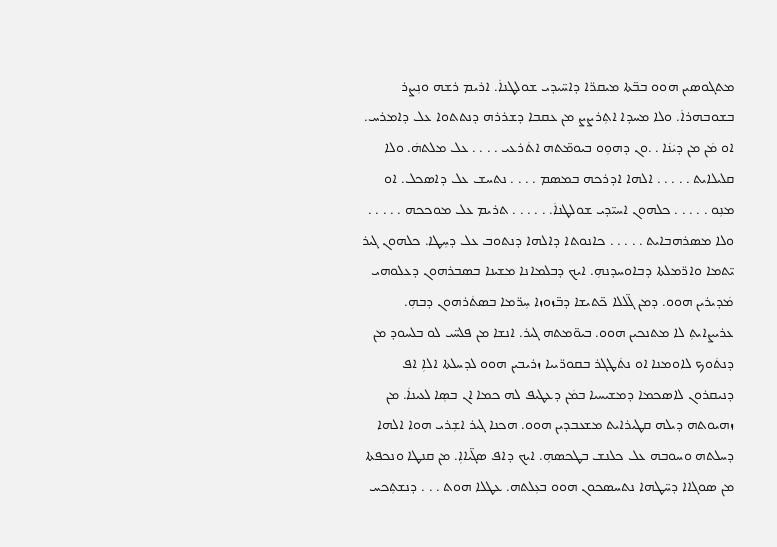ܡܬܓܘܣܝܢ ܗܘܘ ܒܒ̈ܬܐ ܡܝܩܪ̈ܐ ܕܐܚ̈ܝܕܝ ܫܘܠܛܢܐܿ. ܐܪܝܡ ܪܫܗ ܘܢܼܨܪ ܒܫܘܒܗܪܐܿ. ܘܠܐ ܡܚܕܐ ܐܬܼܪܨܨ ܡܢ ܥܩܒܐ ܕܫܪܪܗ ܕܢܬܬܘܐ ܥܠ ܕܐܡܪܚ. ܐܘ ܡܿܢ ܡܢ ܕܝܿܢܿܐ . .ܘܢ ܕܗܘܼܘ ܒܝܘܡ̈ܬܗ ܐܬܿܪܥܝ . . . . ܥܠ ܡܠܬܗܿ. ܘܠܐ ܩܠܝܠܐܝܬ . . . . . ܐܠܗܐ ܐܕܪܟܗ ܒܡܣܡ . . . . ܢܬܚܫ ܥܠ ܕܐܣܟܠ. ܐܘ ܡܢܼܘ . . . . . ܟܠܗܘܢ ܐܚܝ̈ܕܝ ܫܘܠܛܢܐܿ. . . . . . ܬܪܝܡ ܥܠ ܡܘܟܟܗ . . . . . ܘܠܐ ܡܣܪܗܒܐܝܬ . . . . . ܟܐܢܘܬܐ ܕܐܠܗܐ ܕܢܬܘܒ ܥܠ ܕܚܼܛܐ. ܟܠܗܘܢ ܓܝܪ ܝ̈ܬܡܐ ܘܐܪ̈ܡܠܬܐ ܕܒܐܘܚܕܢܗܼ. ܐܝܟ ܕܒܠܡܐܢܐ ܡܫܝܢܐ ܒܣܒܪܗܘܢ ܕܥܠܘܗܝ ܡܿܕܝܪܝܢ ܗܘܘ. ܕܡܢ ܓ̈ܠܠܐ ܟ̈ܬܝܫܐ ܕܒ̈ܙܘܙܐ ܚܼܪ̈ܡܐ ܒܣܬܿܪܗܘܢ ܕܒܗܼ. ܥܪܝܨܐܝܬܼ ܠܐ ܡܬܢܟܝܢ ܗܘܘ. ܒܝܘ̈ܡܬܗ ܓܝܪ. ܐܢܫܐ ܡܢ ܦܠܚ̈ܝ ܠܘ ܒܠܚܘܕ ܡܢ ܕܢܬܿܘܟ ܠܐܘܡܢܐ ܐܘ ܢܬܿܛܓܪ ܒܩܘܪ̈ܝܝܐ ܙܪܝܒܝܢ ܗܘܘ ܠܕܚܠܬܐ ܐܠܐܼ ܐܦ ܕܢܝܩܪܘܢ ܠܐܣܟܡܐ ܕܡܫܝܚܝܐ ܒܡܿܢ ܕܥܛܝܦ ܠܗ ܟܡܐ ܐܢ ܒܣܼܐ ܠܥܝܢܐܿ. ܡܢ ܙܗܝܘܬܗ ܕܝܠܗ ܩܛܝܪܐܝܬ ܡܫܥܒܕܝܢ ܗܘܘ. ܗܟܢܐ ܓܝܪ ܐܫܼܪܝ ܗܘܐ ܐܠܗܐ ܕܚܠܬܗ ܘܚܘܒܗ ܥܠ ܟܠܢܫ ܒܛܟܣܗܼ. ܐܝܟ ܕܐܦ ܣܓ̈ܝܐܐܼ. ܡܢ ܩܢܛܐ ܘܢܟܦܬܐ ܡܢ ܣܘܓܐܐ ܕܚ̈ܛܗܐ ܢܬܚܣܟܘܢ ܗܘܘ ܒܥܼܠܬܗ. ܥܛܠܐ ܗܘܬ . . . ܕܢܫܬܼܟܚ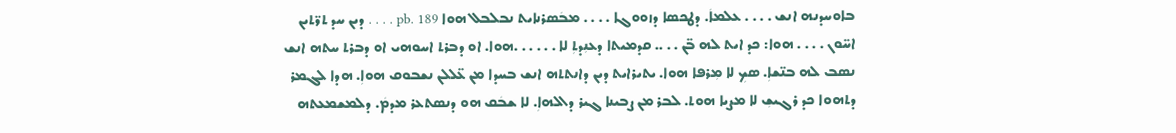ܒܐܘܚܕܢܗ ܐܢܫ . . . . ܥܠܡܐܿ. ܕܛܟܣܐ ܕܙܘܘܓܐ . . . . ܡܒܿܣܪܢܐܝܬ ܢܒܠܒܠ ܗܘܐ pb. 189 . . . . ܕܝܢ ܚܕ ܬܪ̈ܬܝܢ ܐܚ̈ܘܢ . . . . ܗܘܐ: ܟܕ ܐܝܬ ܠܗ ܒ̈ܢ . . .. ܩܕܡܝܬܐ ܕܥܢܼܕܬܼ ܠܐ . . . . . .ܗܘܐ. ܐܘ ܕܒܪܬ ܐܚܘܗܝ ܐܘ ܕܒܪܬ ܚܬܗ ܐܢܫ ܢܣܒ ܠܗ ܒܢ̈ܫܐܼ. ܣܟܼ ܠܐ ܡܼܪܦܐ ܗܘܐ. ܝܬܝܪܐܝܬ ܕܝܢ ܕܐܢܬܬܗ ܐܢܫ ܒܚܕܐ ܡܢ ܥ̈ܠܠܢ ܢܫܒܘܩ ܗܘܐܼ. ܗܕܐ ܠܓܡܪ ܕܬܗܘܐ ܟܕ ܪܓܝܫܼ ܠܐ ܡܨܝܐ ܗܘܬ. ܠܒܪ ܡܢ ܨܒܝܢܐ ܓܝܪ ܕܐܠܗܐܼ. ܠܐ ܫܒܿܩ ܗܘ ܕܢܣܬܥܪ ܡܕܡܿ. ܕܠܡܫܡܥܬܗ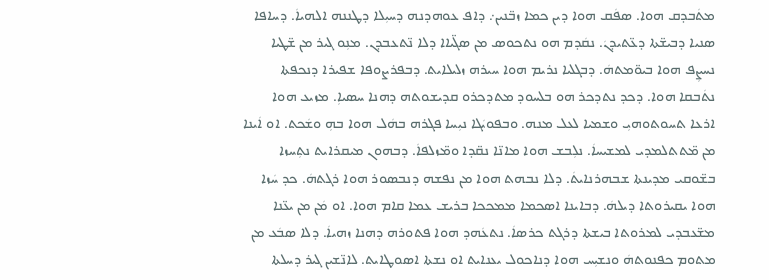ܡܬܿܒܕܩ ܗܘܐ. ܣܦܿܩ ܗܘܐ ܕܝܢ ܟܡܐ ܙܒ̈ܢܝܢ܇ ܕܐܦ ܥܘܗܕܢܗ ܕܚܝܼܠܐ ܕܛܢܢܗ ܐܠܗܝܐܿ. ܕܚܐܦܐ ܣܢܝܐ ܕܒܝܫ̈ܬܐ ܕܥ̈ܬܝܕܢܿ. ܢܩܿܕܡ ܗܘ ܢܬܟܘܣ ܡܢ ܣܓ̈ܝܐܐ ܕܠܐ ܢ̈ܬܥܒܕܢ. ܡܢܼܘ ܓܝܪ ܡܢ ܫ̈ܛܝܐ ܢܚܨܼܦ ܗܘܐ ܒܝܘ̈ܡܬܗܿ. ܕܒܓܠܝܐ ܢܪܝܡ ܗܘܐ ܚܝܪܗ ܙܠܝܠܐܝܬ. ܕܒܦܪܨܘܦܐ ܫܦܝܪܐ ܕܢܟܦܬܐ ܢܬܿܒܩܐ ܗܘܐ. ܕܟܕ ܢܬܕܟܪ ܗܘ ܒܠܚܘܕ ܡܬܕܟܪܘ ܩܕܝܫܘܬܗ ܕܗܢܐ ܚܣܝܐܼ. ܡܙܝܥ ܗܘܐ ܐܪܥܐ ܬܚܘܬܘܗܝܼ ܘܫܡܝܐ ܠܥܠ ܡܢܗ. ܘܒܦܘܝܿܓܐ ܢܝܼܚܐ ܦܓܪܗ ܒܗܿܠ ܗܘܐ ܒܗܼ ܘܫܿܟܬ. ܐܘ ܐܿܝܢܐ ܡܢ ܡ̈ܬܬܠܡܕܝ ܠܡܫܝܚܐܿ. ܢܠܼܒܫ ܗܘܐ ܡܐܢ̈ܐ ܢܩ̈ܕܐ ܘܡ̈ܙܠܦܐܿ. ܕܒܗܘܢ ܡܝܩܪܐܝܬ ܢܬܼܚܙܐ ܒܫ̈ܘܩܝ ܡܕܝܢܬܐ ܫܒܗܪܢܐܝܬܿ. ܕܠܐ ܢܒܗܬ ܗܘܐ ܡܢ ܢܦܫܗ ܕܢܒܣܘܪ ܗܘܐ ܪܓܬܗܿ. ܟܕ ܚܿܙܐ ܗܘܐ ܝܩܝܪܘܬܐ ܕܝܠܗܿ. ܕܒܐܝܢܐ ܐܣܟܡܐ ܡܡܟܟܐ ܒܪܝܫ ܥܡܐ ܩܐܡ ܗܘܐ. ܐܘ ܡܿܢ ܡܢ ܝܥ̈ܢܐ ܡܫ̈ܥܒܕܝ ܠܡܪܘܬܐ ܒܝܫܬܐ ܕܪܓܬ ܟܪܣܐܿ. ܢܬܥܿܗܕ ܗܘܐ ܦܬܘܪܗ ܕܗܢܐ ܙܗܝܐܿ. ܕܠܐ ܣܒܿܥ ܡܢ ܡܬܘܡ ܟܦܢܘܬܗܿ ܘܢܫܝܼܚ ܗܘܐ ܕܢܐܟܘܠ ܝܥܢܐܝܬ ܐܘ ܢܫܬܐ ܐܣܘܛܐܝܬ. ܠܐܢ̈ܫܝܢ ܓܝܪ ܕܚܠܬܐ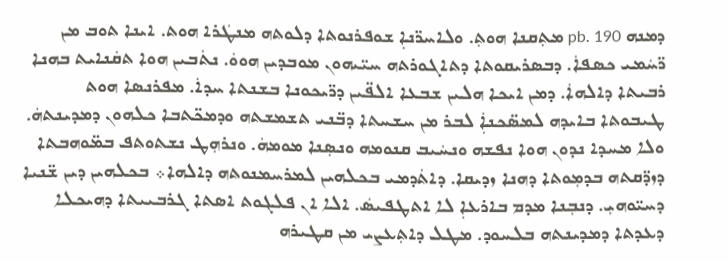ܕܡܢܗ pb. 190 ܡܬܼܩܢܐ ܗܘܬܼ. ܘܠܐܚܪ̈ܢܐܼ ܫܘܦܪܢܘܬܐ ܕܠܘܬܗ ܡܢܛܿܪܐ ܗܘܬ. ܐܝܢܐ ܬܘܒ ܡܢ ܪ̈ܚܿܡܝ ܟܣܦܐܿ. ܕܒܣܪܝܩܘܬܐ ܕܬܐܓܘܪܬܗ ܚܝ̈ܝܗܘܢ ܡܘܒܕܝܢ ܗܘܘܿ. ܢܬܿܒܝܢ ܗܘܐ ܬܩܿܢܐܝܬ ܒܗܢܐ ܪܒܝܬܐ ܕܐܠܗܐܿ. ܕܡܢ ܐܝܟܐ ܗܠܝܢ ܫܒܥܐ ܐܠܦ̈ܝܢ ܕܪ̈ܝܟܘܢܐ ܒܫܢܬܐ ܚܕܐܿ. ܡܦܪܢܣܐ ܗܘܬ ܛܝܒܘܬܐ ܒܐܝܕܗ ܠܡܣ̈ܟܢܐ݂ܿ ܠܒܪ ܡܢ ܚܫܚܬܐ ܕܒ̈ܢܝ ܬܫܡܫܬܗ ܘܕܡܟ̈ܬܒܐ ܟܠܗܘܢ ܕܡܕܝܢܬܗܿ. ܘܠܐ ܡܚܕܐ ܢܕܘܢ ܗܘܐ ܢܦܫܗ ܘܢܚܿܝܒ ܩܢܘܡܗ ܘܢܣܼܢܐ ܡܘܡܗܿ. ܘܢܪܗܼܛ ܢܫܬܘܬܦ ܒܡ̈ܘܗܒܬܐ ܕܙܕ̈ܩܬܗ ܒܕܡܼܘܬܐ ܕܗܢܐ ܙܕܝܩܐ. ܕܐܬܿܕܡܝ ܒܟܠܗܝܢ ܠܡܪܚܡܢܘܬܗ ܕܐܠܗܐ܀ ܒܟܠܗܝܢ ܕܝܢ ܫ̈ܢܝܐ ܕܚܝ̈ܘܗܝܼ. ܕܢܒܼܢܐ ܡܕܡ ܒܐܪܥܐܼ ܠܐ ܐܬܛܦܝܣܿ. ܐܠܐ ܐܢ ܦܠܓܘܬ ܐܣܬܐ ܓܪܒܝܝܬܐ ܕܗܝܟܠܐ ܕܥܕܬܐ ܕܡܕܝܢܬܗ ܒܠܚܘܕ. ܡܛܠ ܕܐܬܼܥܨܝ ܡܢ ܩܛܝܪܗ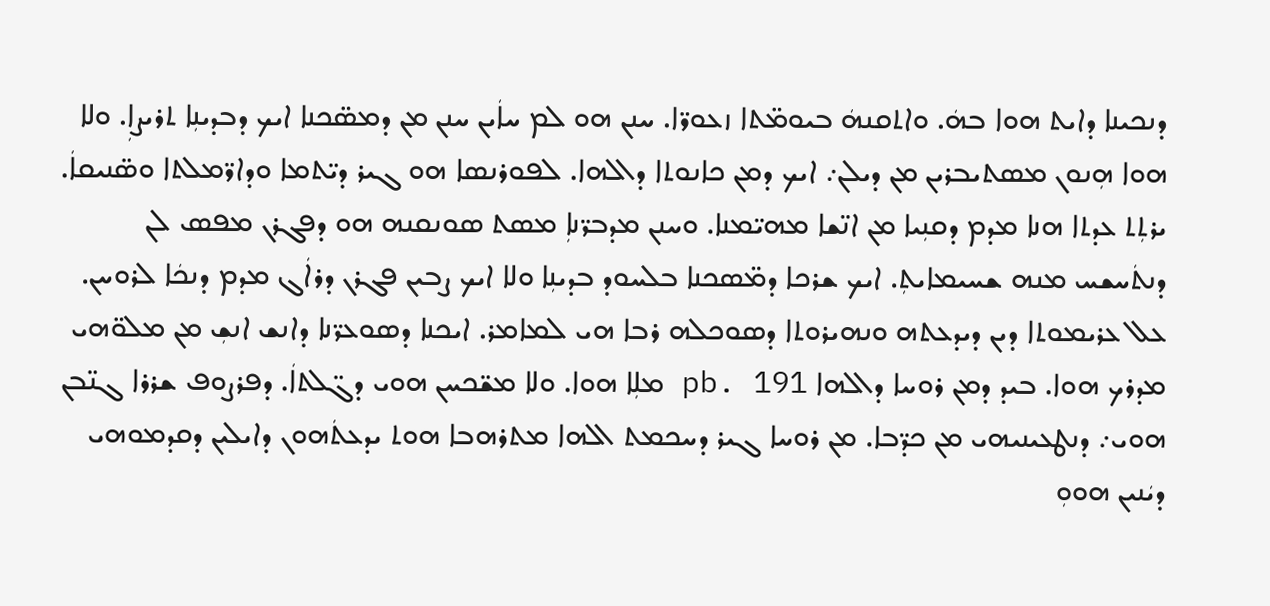ܕܢܟܝܢܐ ܕܐܝܬ ܗܘܐ ܒܗܿ. ܘܐܬܩܢܗܿ ܒܝܘܡ̈ܬܐ ܙܥܘܪ̈ܐ. ܚܢܢ ܗܘ ܠܡ ܚܐܿܝܢ ܚܢܢ ܡܢ ܕܡܣ̈ܟܢܐ ܐܝܟ ܕܒܕܝܢܼܐ ܬܪܝܨܐܼ. ܘܠܐ ܗܘܐ ܗܼܢܘܢ ܡܣܬܝܒܪܝܢ ܡܢ ܕܝܠܢ܇ ܐܝܟ ܕܡܢ ܟܐܢܘܬܐ ܕܐܠܗܐ. ܠܦܘܪܢܣܐ ܗܘ ܓܝܪ ܕܝ̈ܬܡܐ ܘܕܐܪ̈ܡܠܬܐ ܘܣ̈ܢܝܩܐܿ. ܝܪܬܼܬ ܥܕܬܐ ܗܢܐ ܡܕܡ ܕܩܢܼܝܐ ܡܢ ܐܢ̈ܫܐ ܡܗܝ̈ܡܢܐ. ܘܚܢܢ ܡܕܒܪ̈ܢܐܼ ܡܣܬ ܣܘܢܩܢܗ ܗܘ ܕܦܓܪܢ ܡܦܣ ܠܢ ܕܢܬܿܚܫܚ ܡܢܗ ܫܚܝܡܐܝܬܼ. ܐܝܟ ܫܪܟܐ ܕܡ̈ܣܟܢܐ ܒܠܚܘܕ ܒܕܝܢܼܐ ܘܠܐ ܐܝܟ ܨܒܝܢ ܦܓܪܢ ܕܪܐܿܓ ܡܕܡ ܕܢܟܿܐ ܠܪܘܚܢ. ܥܠ ܥܪܝܡܘܬܐ ܕܝܢ ܕܝܕܥܬܗ ܘܢܗܝܪܘܬܐ ܕܣܘܟܠܗ ܪܒܐ ܗܝ ܠܡܐܡܪ. ܐܝܟܢܐ ܕܣܘܥܪ̈ܢܐ ܕܐܢܫ ܐܢܫܼ ܡܢ ܡܠܘ̈ܗܝ ܡܕܪܟ ܗܘܐ. ܒܝܕ ܕܡܢ ܪܘܚܐ ܕܐܠܗܐ pb. 191 ܡܠܼܐ ܗܘܐ. ܘܠܐ ܡܫ̈ܟܚܢ ܗܘܝ ܕܓ̈ܠܬܐܿ. ܕܦܪܨܘܦ ܫܪܪܐ ܓܢ̈ܒܢ ܗܘܝ܇ ܕܢܛܥܝܢܝܗܝ ܡܢ ܟܕ̈ܒܐ. ܡܢ ܪܘܚܐ ܓܝܪ ܕܚܟܡܬ ܐܠܗܐ ܡܬܪܗܒܐ ܗܘܬ ܝܕܥܬܿܗܘܢ ܕܐܝܠܝܢ ܕܩܕܡܘܗܝ ܕܝܿܢܝܢ ܗܘܘܼ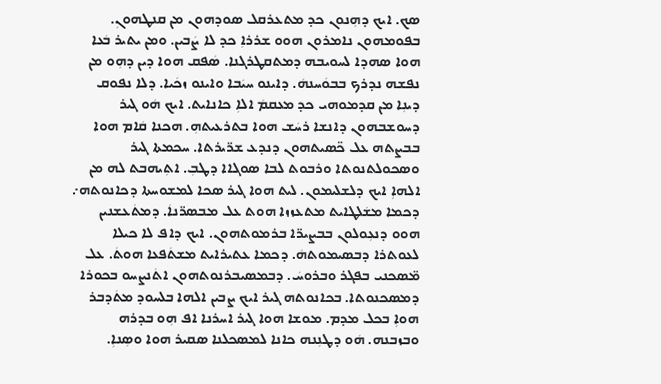ܣܟ. ܐܝܟ ܕܗܼܢܘܢ ܟܕ ܡܬܥܪܩܠ ܣܘܕܗܘܢ ܡܢ ܩܢܛܗܘܢܼ. ܒܦܘܡܗܘܢ ܢܐܡܪܘܢ ܗܘܘ ܫܪܪܐܼ ܟܕ ܠܐ ܨܿܒܝܢ. ܘܡܢ ܝܬܝܪ ܒܿܥܐ ܗܘܐ ܣܗܕܐ ܠܚܘܝܒܗ ܕܡܬܩܛܪܓܢܐ. ܣܿܦܩ ܗܘܐ ܕܝܢ ܕܗܼܘ ܡܢ ܢܦܫܗ ܢܕܪܟ ܒܒܘܿܚܢܗܿ. ܕܐܝܢܘ ܚܝܿܒܐ ܘܐܝܢܘ ܙܟܿܝܐ. ܕܠܐ ܢܦܘܩ ܕܝܢܼܐ ܡܢ ܩܕܡܘܗܝ ܟܕ ܡܥܩܡܿ ܐܠܐܼ ܟܐܢܐܝܬ. ܐܝܟ ܗܿܘ ܓܝܪ ܕܚܘܫܒܗܘܢ ܕܐܢܫܐ ܪܚܿܫ ܗܘܐ ܒܬܪܥܝܬܗܼ. ܗܟܢܐ ܩܿܐܡ ܗܘܐ ܒܒܨܬܗ ܥܠ ܟ̈ܣܝܬܗܘܢ ܕܢܕܥ ܫܪ̈ܝܪܬܐ. ܚܟܡܬܐ ܓܝܪ ܘܣܟܘܠܬܢܘܬܐ ܘܪܒܘܬ ܠܒܐ ܣܘܓܐܐ ܕܛܒܼ. ܐܬܼܝܗܒܬ ܠܗ ܡܢ ܐܠܗܐܼ ܐܝܟ ܕܠܫܠܝܡܘܢ. ܠܝܬ ܗܘܐ ܓܝܪ ܣܟܐ ܠܡܫܘܚܬܐ ܕܟܐܢܘܬܗ܇ ܕܟܡܐ ܡܫܿܠܛܐܝܬ ܡܬܥܙܙܐ ܗܘܬ ܥܠ ܡܒܣܪ̈ܢܐܿ. ܕܡܬܿܥܫܢܝܢ ܗܘܘ ܕܢܥܼܘܠܘܢ ܒܒܨܝܪ̈ܐ ܒܪܡܘܬܗܘܢ. ܐܝܟ ܕܐܦ ܠܐ ܟܝܠܐ ܠܥܘܬܪܐ ܕܒܣܝܡܘܬܗܿ. ܕܟܡܐ ܥܬܝܪܐܝܬ ܡܫܬܿܦܥܐ ܗܘܬܿ. ܥܠ ܡ̈ܣܟܢܝ ܒܦܓܪ ܘܒܪܘܚܿ. ܕܒܡܣܝܒܪܢܘܬܗܘܢ ܐܬܿܢܨܚܘ ܒܟܘܪܐ ܕܡܣܟܢܘܬܐ. ܒܟܐܢܘܬܗ ܓܝܪ ܐܝܟ ܨܒܝܢ ܐܠܗܐ ܒܠܚܘܕ ܡܬܿܕܒܪ ܗܘܐܼ ܒܟܠ ܡܕܡ. ܡܘܫܐ ܗܘܐ ܓܝܪ ܐܚܪܢܐ ܐܦ ܗܼܘ ܒܕܪܗ ܘܒܙܒܢܗ. ܗܿܘ ܕܛܢܼܢܗ ܟܐܢܐ ܠܡܣܟܠܢܐ ܣܩܝܪ ܗܘܐ ܘܣܼܢܐܼ.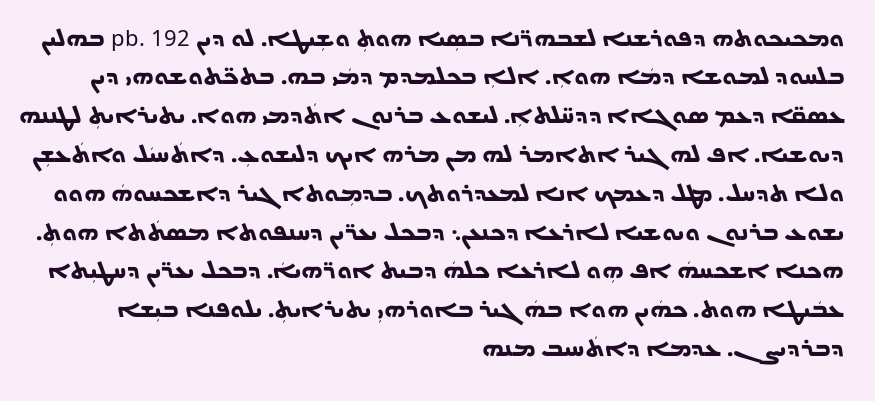ܘܡܟܝܟܘܬܗ ܕܦܘܪܫܢܐ ܠܫܒܗܪ̈ܢܐ ܒܣܼܝܐ ܗܘܬܼ ܘܫܼܝܛܐ. ܠܘ ܕܝܢ pb. 192 ܒܗܠܝܢ ܒܠܚܘܕ ܠܡܘܫܐ ܕܡܿܐ ܗܘܐܼ. ܐܠܐܼ ܒܟܠܡܕܡ ܕܡܿܝ ܒܗ. ܒܬܟ̈ܬܘܫܘܗܝ ܕܝܢ ܥܣܩ̈ܐ ܕܥܡ ܣܘܓܐܐ ܕܕܚ̈ܠܬܐܼ. ܠܝܫܘܥ ܒܪܢܘܢ ܐܬܿܕܡܝ ܗܘܐ. ܝܬܝܪܐܝܬܼ ܠܛܢܢܗ ܕܝܘܫܝܐ. ܐܦ ܠܗ ܓܝܪ ܐܬܐܡܪ ܠܗ ܡܢ ܡܪܗ ܐܝܟ ܕܠܝܫܘܥܼ. ܕܐܬܿܚܝܿܠ ܘܐܬܿܥܫܼܢ ܘܠܐ ܬܕܚܠ. ܡܛܠ ܕܥܡܟ ܐܢܐ ܠܡܥܕܪܘܬܟ. ܒܕܡܼܘܬܐ ܓܝܪ ܕܐܫܟܚܘܗܿ ܗܘܘ ܝܫܘܥ ܒܪܢܘܢ ܘܝܘܫܝܐ ܠܐܪܥܐ ܕܟܢܥܢ܆ ܕܒܟܠ ܝܥܪ̈ܝܢ ܕܚܢܦܘܬܐ ܡܣܬܿܬܐ ܗܘܬܼ. ܗܟܢܐ ܐܫܟܚܗܿ ܐܦ ܗܼܘ ܠܐܪܥܐ ܟܠܗܿ ܕܒܝܬ ܐܘܪ̈ܗܝܐܿ. ܕܒܟܠ ܝܥܪ̈ܝܢ ܕܚܛܝܼܬܐ ܥܒܿܝܛܐ ܗܘܬ. ܟܗܿܝܢ ܗܘܐ ܒܗܿ ܓܝܪ ܒܐܘܪܗܝܼ ܝܬܝܪܐܝܬܼ. ܝܠܘܦܢܐ ܒܝܼܫܐ ܕܒܪܕܝܨܢ. ܥܕܡܐ ܕܐܬܿܚܝܒ ܡܢܗ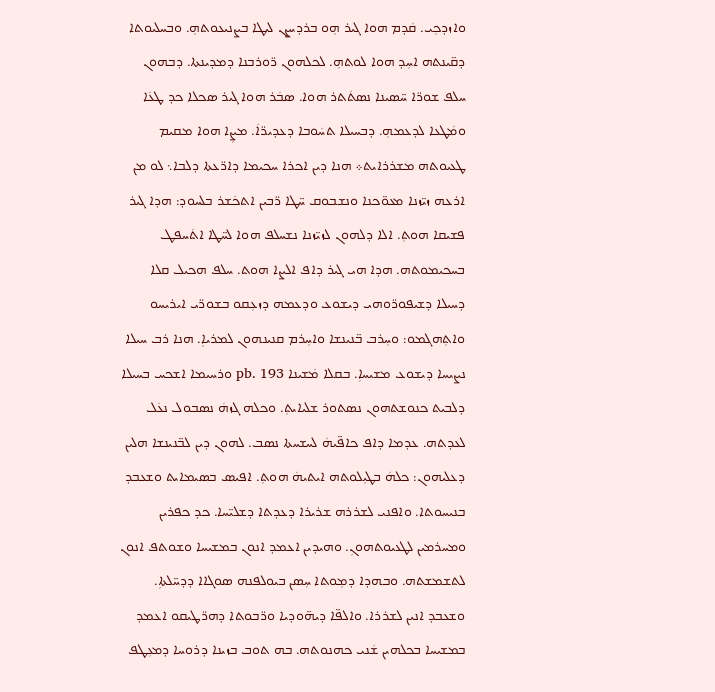ܘܐܙܕܟܼܝ. ܩܿܕܡ ܗܘܐ ܓܝܪ ܗܼܘ ܒܪܕܝܨܢ ܠܝܛܐ ܒܨܢܝܥܘܬܗܼ. ܘܒܚܠܝܘܬܐ ܕܩ̈ܝܢܬܗ ܐܚܼܕ ܗܘܐ ܠܘܬܗܼ. ܠܟܠܗܘܢ ܪ̈ܘܪܒܢܐ ܕܡܕܝܢܬܐ. ܕܒܗܘܢ ܚܠܦ ܫܘܪ̈ܐ ܚ̈ܣܝܢܐ ܢܣܬܿܬܪ ܗܘܐ. ܣܒܿܪ ܗܘܐ ܓܝܪ ܣܟܠܐ ܟܕ ܛܥܿܐ ܘܡܿܛܥܐ ܠܕܥܡܗܼ. ܕܒܚܝܠܐ ܬܚܿܘܒܐ ܕܥܕܝܪ̈ܐܿ. ܡܨܼܐ ܗܘܐ ܡܩܝܡ ܛܥܝܘܬܗ ܡܫܪܪܐܝܬ܀ ܗܢܐ ܕܝܢ ܐܟܪܐ ܚܟܝܡܐ ܕܐܪ̈ܥܬܐ ܕܠܒܐ܆ ܠܘ ܡܢ ܐܪܥܗ ܙܝ̈ܙܢܐ ܡܥܘ̈ܟܢܐ ܘܢܫܒܘܩ ܚ̈ܛܐ ܪ̈ܒܝܢ ܐܬܟܿܫܪ ܒܠܚܘܕ: ܗܕܐ ܓܝܪ ܦܫܝܩܐ ܗܘܬܼ. ܐܠܐ ܕܠܗܘܢ ܠܙܝ̈ܙܢܐ ܢܫܚܠܦ ܗܘܐ ܠܚ̈ܛܐ ܐܬܿܚܦܛ ܒܚܟܝܡܘܬܗ. ܗܕܐ ܗܝ ܓܝܪ ܕܐܦ ܐܠܨܐ ܗܘܬ. ܚܠܦ ܗܟܝܠ ܩܠܐ ܕܚܝܠܐ ܕܫܝܦܘܪ̈ܘܗܝ ܕܝܫܘܥ ܘܕܥܡܗ ܕܙܥܼܩܘ ܒܫܘܪ̈ܝ ܐܝܪܝܚܘ ܘܐܬܼܗܓܡܘ: ܘܚܼܪܒ ܒ̈ܢܝܢܫܐ ܘܐܚܼܪܡ ܩܢܝܢܗܘܢ ܠܡܪܝܐܼ. ܗܢܐ ܪܒ ܚܝܠܐ ܢܨܝܚܐ ܕܝܫܘܥ ܡܫܝܚܐܼ. ܒܩܠܐ ܡܿܫܝܢܐ pb. 193 ܘܪܚܝܡܐ ܐܫܟܚ ܒܚܝܠܐ ܕܠܒܝܬ ܟܢܘܫܬܗܘܢ ܢܣܬܘܪ ܫܠܝܐܝܬܼ. ܘܟܠܗ ܓܙܗܿ ܢܣܒܘܠ ܢܥܿܠ ܠܥܕܬܗ. ܥܕܡܐ ܕܐܦ ܟܐܦ̈ܝܗܿ ܠܚܫܚܬܐ ܢܣܒ. ܠܗܘܢ ܕܝܢ ܠܒ̈ܢܝܢܫܐ ܗܠܝܢ ܕܥܠܝܗܘܢ: ܟܠܗܿ ܒܛܝܼܠܘܬܗ ܐܝܬܝܗܿ ܗܘܬܼ. ܐܦܝܣ ܒܣܝܡܐܝܬ ܘܫܥܒܕ ܒܢܝܚܘܬܐ. ܘܐܦܢܝ ܠܫܪܪܗ ܫܪܝܪܐ ܕܥܕܬܐ ܕܫܠܝ̈ܚܐ. ܟܕ ܟܦܪܝܢ ܘܡܚܪܡܝܢ ܠܛܥܝܘܬܗܘܢܼ. ܘܗܝܕܝܢ ܐܥܡܕ ܐܢܘܢ ܒܡܫܝܚܐ ܘܫܘܬܦ ܐܢܘܢ ܠܬܫܡܫܬܗ. ܘܒܗܕܐ ܕܡܼܘܬܐ ܚܼܣܢ ܒܝܘܠܦܢܗ ܣܘܓܐܐ ܕܕܚ̈ܠܬܐܼ. ܘܫܥܒܕ ܐܢܝܢ ܠܫܪܪܐ. ܘܐܠܦ̈ܐ ܕܝܗ̈ܘܕܝܐ ܘܪ̈ܒܘܬܐ ܕܗܪ̈ܛܝܩܘ ܐܥܡܕ ܒܡܫܝܚܐ ܒܟܠܗܝܢ ܫܿܢܝ ܟܗܢܘܬܗ. ܒܗ ܬܘܒ ܒܙܝܢܐ ܕܪܘܚܐ ܕܡܥܼܛܦ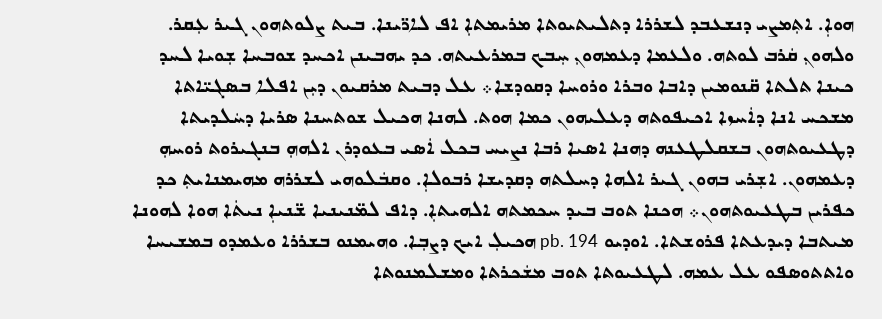ܗܘܐܼ. ܐܬܼܡܨܝ ܕܢܫܥܒܕ ܠܫܪܪܐ ܕܬܠܝܬܝܘܬܐ ܡܪܝܡܬܐܼ ܐܦ ܠܐܪ̈ܝܢܐ. ܒܝܬ ܨܠܘܬܗܘܢ ܓܝܪ ܥܼܩܪ. ܘܠܗܘܢܼ ܩܿܪܒ ܠܘܬܗ. ܘܠܥܡܐ ܕܥܡܗܘܢܼ ܚܼܒܟ ܒܡܪܥܝܬܗ. ܟܕ ܝܗܒܝܢܢ ܐܟܚܕ ܫܘܒܚܐ ܫܼܘܝܐ ܠܚܕ ܟܝܢܐ ܬܠܬܐ ܩ̈ܢܘܡܝܢ ܕܐܒܐ ܘܒܪܐ ܘܪܘܚܐ ܕܩܘܕܫܐ܀ ܥܠ ܕܒܝܬ ܡܪܩܝܘܢ ܕܝܼܢ ܐܦܠܐ ܒܣܓܝ̈ܐܬܐ ܡܫܟܚ ܐܢܐ ܕܐܿܚܙܐ ܐܟܝܦܘܬܗ ܕܥܠܝܗܘܢ ܟܡܐ ܗܘܬ. ܠܗܢܐ ܗܟܝܠ ܫܘܬܚܢܐ ܣܪܝܐ ܕܚܿܠܕܝܬܐ ܕܛܥܝܘܬܗܘܢ ܒܫܩܠܛܥܢܗ ܕܗܢܐ ܐܣܝܐ ܪܒܐ ܢܨܝܚ ܒܟܠ ܐܿܣܝ ܒܥܘܕܪܢ ܐܠܗܗܼ ܒܢܓܝܪܘܬ ܪܘܚܗܼ ܕܥܡܗܘܢ. ܐܫܼܪܝ ܒܗܘܢ ܓܝܪ ܐܠܗܐ ܕܚܠܬܗ ܕܩܕܝܫܐ ܪܒܘܠܐܼ. ܘܩܒܿܠܘܗܝ ܠܫܪܪܗ ܡܗܝܡܢܐܝܬܼ ܟܕ ܟܦܪܝܢ ܒܛܥܝܘܬܗܘܢ܀ ܗܟܢܐ ܬܘܒ ܒܝܕ ܚܟܡܬܗ ܐܠܗܝܬܐܼ. ܕܐܦ ܠܡ̈ܢܝܢܝܐ ܫ̈ܢܝܐܼ ܢܝܬܿܐ ܗܘܐ ܠܗܘܢܐ ܡܝܬܒܐ ܕܝܕܥܬܐ ܦܪܘܫܬܐ. ܐܘܕܝܘ pb. 194 ܗܟܝܠܼ ܐܝܟ ܕܨܒܼܐ. ܘܗܝܡܢܘ ܒܫܪܪܐ ܘܥܡܕܘ ܒܡܫܝܚܐ ܘܐܬܬܘܣܦܘ ܥܠ ܥܡܗ. ܠܛܥܝܘܬܐ ܬܘܒ ܡܫܿܟܪܬܐ ܘܡܫܠܡܢܘܬܐ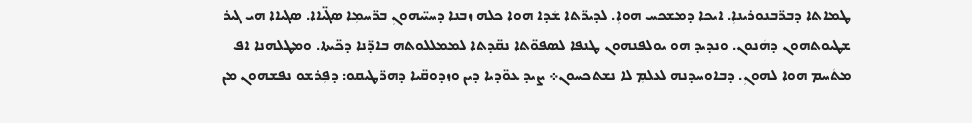ܛܡܐܬܐ ܕܒܪ̈ܒܢܘܪܝܢܐܼ. ܐܝܟܐ ܕܡܫܟܚ ܗܘܐܼ. ܠܕܝܪ̈ܬܐ ܫܿܕܐ ܗܘܐ ܟܠܗ ܙܒܢܐ ܕܚܝ̈ܝܗܘܢܼ ܒܪ̈ܚܡܼܐ ܣܓ̈ܝܐܐ. ܣܓܝܐܐ ܗܝ ܓܝܪ ܫܛܝܘܬܗܘܢ ܕܗܿܢܘܢ. ܘܢܕܝܕ ܗܘ ܝܘܠܦܢܗܘܢ ܛܢܦܐ ܠܣܦܘ̈ܬܐ ܢܩ̈ܕܬܐ ܠܡܡܠܠܘܬܗ ܒܐܕ̈ܢܐ ܕܟ̈ܝܬܐ. ܘܡܛܠܗܢܐ ܐܦ ܡܬܿܚܡ ܗܘܐ ܠܗܘܢܼ. ܕܒܐܘܚܕܢܗ ܠܥܠܡܼ ܠܐ ܢܫܬܟܚܘܢ܀ ܨܝܕ ܥܘ̈ܕܝܐ ܕܝܢ ܘܙܕܘܩ̈ܝܐ ܕܗܪ̈ܛܝܩܘ: ܕܦܼܪܫܘ ܢܦܫܗܘܢ ܡܢ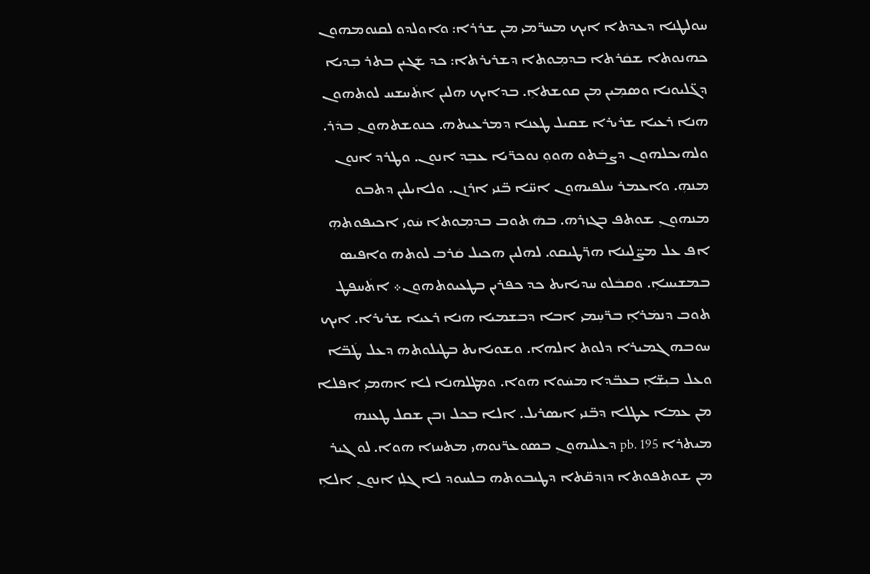ܚܘܠܛܢܐ ܕܥܕܬܐ ܐܝܟ ܡܚܪ̈ܡܝ ܡܢ ܫܪܪܐ: ܘܐܘܠܕܘ ܠܩܢܘܡܗܘܢ ܟܗܢܘܬܐ ܫܩܿܪܬܐ ܒܕܡܼܘܬܐ ܕܫܪܝܪܬܐ: ܟܕ ܫܿܓܝܢ ܒܬܪ ܒܼܕܝܐ ܕܓ̈ܠܝܘܢܐ ܘܣܡܼܝܢ ܡܢ ܩܘܫܬܐܼ. ܒܕܐܝܟ ܗܠܝܢ ܐܬܿܚܫܚ ܠܘܬܗܘܢ ܗܢܐ ܪܥܝܐ ܫܪܝܪܐ ܫܩܝܠ ܛܥܢܐ ܕܡܪܥܝܬܗ. ܟܢܘܫܬܗܘܢܼ ܒܕܿܪ. ܘܠܗܝܟܠܗܘܢ ܕܨܒܿܬܘ ܗܘܘܼ ܢܘܟܪ̈ܝܐ ܥܒܼܕ ܐܢܘܢ. ܘܛܪܕ ܐܢܘܢ ܡܢܗܼ. ܘܐܥܡܪ ܚܠܦܝܗܘܢ ܐܚ̈ܐ ܒ̈ܢܝ ܐܪܙܢ. ܘܠܐܝܠܝܢ ܕܬܒܘ ܡܢܗܘܢܼ ܫܘܬܦ ܒܓܙܪܗ. ܒܗܿ ܬܘܒ ܒܕܡܼܘܬܐ ܚܿܘܝ ܐܟܝܦܘܬܗܼ ܐܦ ܥܠ ܡܨ̈ܠܝܢܐ ܗܪ̈ܛܝܩܘ. ܠܗܠܝܢ ܗܟܝܠ ܩܿܪܒ ܠܘܬܗ ܘܐܦܝܣ ܒܡܫܝܚܐܼ. ܘܩܒܿܠܘ ܚܕܝܐܝܬ ܟܕ ܟܦܪܝܢ ܒܛܥܝܘܬܗܘܢ܀ ܐܬܿܚܦܛ ܬܘܒ ܕܢܡܿܪܐܼ ܒܪ̈ܚܼܡܝ ܐܒܐ ܕܒܫܡܝܐ ܗܢܐ ܪܥܝܐ ܫܪܝܪܐ. ܐܝܟ ܚܘܒܗ ܓܡܝܪܐ ܕܠܘܬ ܐܠܗܐ. ܘܫܘܝܐܝܬ ܒܛܝܠܘܬܗ ܕܥܠ ܛܿܒ̈ܐ ܘܥܠ ܒܝܼܫ̈ܐܼ ܒܥܒ̈ܕܐ ܡܚܿܘܐ ܗܘܐ. ܘܡܛܠܗܢܐ ܠܐ ܐܗܡܝܼ ܐܦܠܐ ܡܢ ܥܡܐ ܥܛܠܐ ܕܒ̈ܢܝ ܐܝܣܪܝܠ. ܐܠܐ ܒܟܠ ܙܒܢ ܫܩܠ ܛܥܢܗ ܡܝܬܪܐ pb. 195 ܕܥܠܝܗܘܢܼ ܒܣܘܥܪ̈ܢܘܗܝ ܡܬܚܙܐ ܗܘܐ. ܠܘ ܓܝܪ ܡܢ ܫܘܬܦܘܬܐ ܕܙܕܩ̈ܬܐ ܕܛܝܒܘܬܗ ܒܠܚܘܕ ܠܐ ܓܠܼܙ ܐܢܘܢܼ ܐܠܐܼ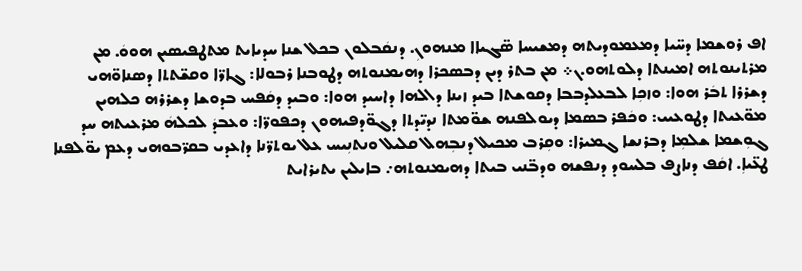ܐܦ ܪܘܫܡܐ ܕܚ̈ܝܐ ܕܡܥܡܘܕܝܬܗ ܕܡܫܝܚܐ ܣ̈ܓܝܐܐ ܡܢܗܘܢܼ. ܕܢܩܿܒܠܘܢ ܒܟܠ ܫܢܐ ܚܕܝܐܝܬ ܡܬܛܦܝܣܝܢ ܗܘܘܿ. ܡܢ ܡܪܬܝܢܘܬܗ ܐܡܝܢܬܐ ܕܠܘܬܗܘ.ܢ܀ ܡܢ ܒܬܪ ܕܝܢ ܕܒܣܟܪܐ ܕܗܝܡܢܘܬܗ ܕܛܘܒܢܐ ܪܒܘܠܐ: ܓܐܪ̈ܐ ܘܩܫ̈ܬܬܐ ܕܣܢܐܘ̈ܗܝ ܕܫܪܪܐ ܬܒܿܪ ܗܘܐ: ܘܙܟܼܐ ܠܒܥܠܕܒܒܐ ܕܩܘܫܬܐ ܒܝܕ ܙܝܢܐ ܕܐܠܗܐ ܕܐܚܝܕ ܗܘܐ: ܘܒܝܕ ܕܩܿܦܚ ܒܕܘܫܐ ܕܫܪܪܗ ܟܠܗܝܢ ܡܘ̈ܥܝܬܐ ܕܛܘܥܝܝ: ܘܟܿܦܪ ܒܣܡܐ ܕܝܘܠܦܢܗ ܫܘ̈ܡܬܐ ܢܕܝ̈ܕܬܐ ܕܓܘ̈ܕܦܝܗܘܢ ܕܟܦܘܪ̈ܐ: ܘܥܒܕܿ ܠܟܠܗܿ ܡܪܥܝܬܗ ܚܕ ܓܘܼܫܡܐ ܫܠܡܼܐ ܕܒܪܢܫܐ ܓܡܝܪܐ: ܘܩܼܪܒ ܡܟܝܠ ܕܢܒܼܗܠ ܩܠܝܠ ܘܢܬܢܼܝܚ ܥܠ ܝܘܬܪ̈ܢܐ ܕܐܥܕܝ ܒܩܪ̈ܒܘܗܝ ܕܥܡ ܝܘ̈ܠܦܢܐ ܛܥ̈ܝܐܼ. ܐܩܿܦ ܕܢܐܨܦ ܒܠܚܘܕ ܕܢܦܫܗ ܘܕܒ̈ܢܝ ܒܝܬܐ ܕܗܝܡܢܘܬܗ܇ ܒܐܝܠܝܢ ܝܬܝܪܐܝܬ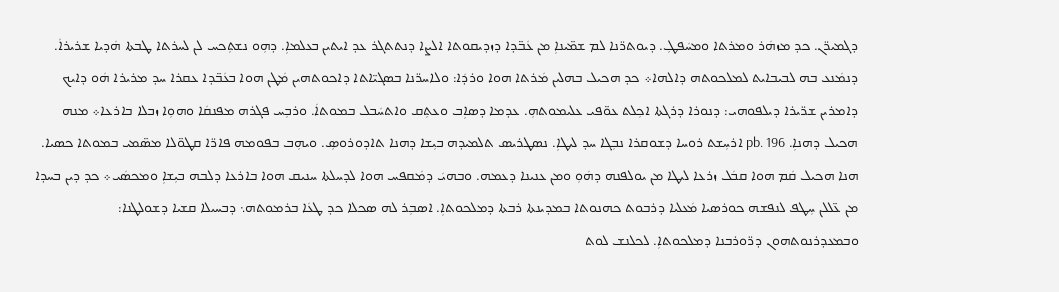ܕܓܡܝܪ̈ܢ. ܟܕ ܡܙܗܿܪ ܘܡܪܬܐ ܘܡܚܿܦܛܼ. ܕܝܘܬܪ̈ܢܐ ܠܡ ܫܡ̈ܝܢܐܼ ܡܢ ܥܿܒ̈ܕܐ ܕܙܕܝܩܘܬܐ ܐܠܨܐ ܕܢܬܬܓܪ ܥܕ ܐܝܬܝܢ ܒܥܠܡܐܼ. ܕܗܼܘ ܢܫܬܼܟܚ ܠܢ ܠܚܪܬܐ ܛܒܬܐ ܗܿܕܝܐ ܫܪܝܪܐܿ. ܕܢܡܿܢܥ ܒܗ ܠܒܝܒܐܝܬ ܠܡܠܟܘܬܗ ܕܐܠܗܐ܀ ܟܕ ܗܟܝܠ ܒܗܠܝܢ ܡܿܪܬܐ ܗܘܐ ܘܪܕܿܐ: ܘܠܐܚܪ̈ܢܐ ܒܣܓܝ̈ܐܬܐ ܕܐܟܘܬܗܝܢ ܡܿܛܢ ܗܘܐ ܒܥܿܒ̈ܕܐ ܥܩܪܐ ܚܕ ܡܪܝܪܐ ܗܿܘ ܕܐܝܟ ܕܐܡܪܝܢ ܫܪ̈ܝܪܐ ܕܝܠܦܘܗܝ: ܕܢܘܪܐ ܕܪܓܬܐ ܐܟܼܠܬ ܥܘ̈ܦܝ ܥܠܝܡܘܬܗܼ. ܥܕܡܐ ܕܣܐܼܒ ܘܥܬܼܩ ܘܐܬܚܿܒܠ ܒܡܘܬܐܿ. ܘܪܒܼܚ ܦܓܪܗ ܡܦܢܩܿܐ ܘܗܘܼܐ ܙܒܠܐ ܒܐܪܥܐ܀ ܡܢܗ ܗܟܝܠ ܕܗܢܐܼ. pb. 196 ܐܪܚܼܫܬ ܪܘܚܐ ܕܫܘܩܪܐ ܢܒܼܓܐ ܚܕ ܠܝܛܐܼ. ܢܣܛܪܝܣ ܬܠܡܝܕܗ ܒܝܼܫܐ ܕܗܢܐ ܬܐܕܘܪܘܣܼ. ܘܝܗܼܒ ܒܦܘܡܗ ܦܐܪ̈ܐ ܩܛܘ̈ܠܐ ܡܣ̈ܡܝ ܒܡܘܬܐ ܟܣܝܐ. ܗܢܐ ܗܟܝܠ ܩܿܡ ܗܘܐ ܩܒܿܠ ܙܪܥܐ ܠܝܛܐ ܡܢ ܝܘܠܦܢܗ ܕܗܿܘܼ ܘܡܢ ܥܢܝܢܐ ܕܥܡܗ. ܘܒܗܝܿ ܕܡܿܩܦܚ ܗܘܐ ܠܕܚܠܬܐ ܚܢܝܩ ܗܘܐ ܒܐܪܥܐ ܕܠܒܗ ܒܝܼܫܐܼ ܘܡܟܣܿܝ܀ ܟܕ ܕܝܢ ܒܚܕܐ ܡܢ ܥ̈ܠܠܢ ܚܼܛܦ ܠܢܦܫܗ ܟܘܪܣܝܐ ܡܿܥܠܝܐ ܕܪܒܘܬ ܟܗܢܘܬܐ ܒܡܕܝܢܬܐ ܪܒܬܐ ܕܡܠܟܘܬܐܼ. ܐܣܒܼܪ ܠܗ ܣܟܠܐ ܟܕ ܛܥܿܐ ܒܪܡܘܬܗ܆ ܕܒܚܝܠܐ ܩܫܝܐ ܕܫܘܠܛܢܐ: ܘܒܡܥܕܪܢܘܬܗܘܢ ܕܪ̈ܘܪܒܢܐ ܕܡܠܟܘܬܐܼ. ܠܟܠܢܫ ܠܘܬ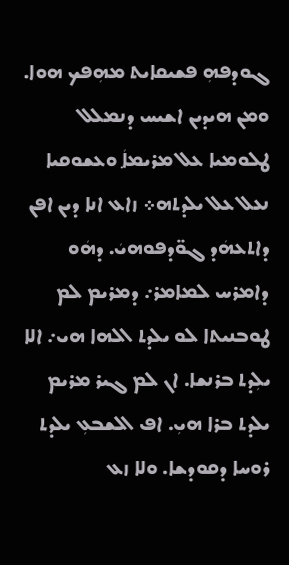ܓܘܕܦܗܼ ܦܫܝܩܐܝܬ ܡܗܼܦܟ ܗܘܐ. ܘܡܢ ܗܝܕܝܢ ܐܫܝܚ ܕܢܡܠܠ ܛܠܘܡܝܐ ܥܠ ܡܪܝܡܐ݂ܿ ܘܥܫܘܩܝܐ ܢܥܠ ܥܠ ܝܠܕܬܗ܀ ܙܐܥ ܐܢܐ ܕܝܢ ܐܦܢ ܕܐܬܥܗܿܕ ܓܘ̈ܕܦܘܗܝܿ. ܕܗܿܘ ܕܐܡܪܚ ܠܡܐܡܪ܇ ܕܡܪܝܡ ܠܡ ܛܘܒܢܝܬܐ ܠܘ ܝܠܕܬ ܐܠܗܐ ܗܝ܇ ܐܠܐ ܝܠܼܕܬ ܒܪܢܫܐ. ܐܢ ܠܡ ܓܝܪ ܡܪܝܡ ܝܠܕܬ ܒܪܐ ܗܝܼ. ܐܦ ܐܠܫܒܥܼ ܝܠܕܬ ܪܘܚܐ ܕܩܘܕܫܐ. ܘܠܐ ܙܥ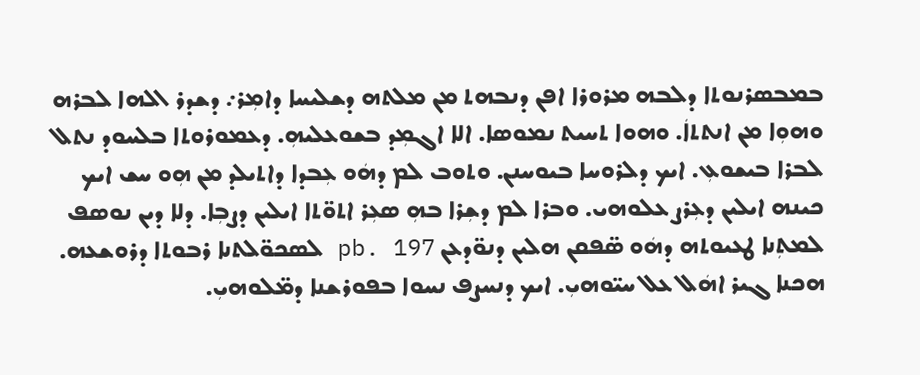ܒܡܒܣܪܢܘܬܐ ܕܠܒܗ ܡܪܘܪܐ ܐܦܢ ܕܢܒܗܬ ܡܢ ܡܠܬܗ ܕܫܠܝܚܐ ܕܐܡܼܪ܇ ܕܫܕܪ ܐܠܗܐ ܠܒܪܗ ܘܗܘܼܐ ܡܢ ܐܢܬܬܐܿ. ܘܗܘܐ ܬܚܝܬ ܢܡܘܣܐ. ܐܠܐ ܐܓܡܼܕ ܒܫܘܥܠܝܗܼ. ܕܥܡܘܪܘܬܐ ܒܠܚܘܕ ܢܬܠ ܠܒܪܐ ܒܝܫܘܥܼ. ܐܝܟ ܕܠܪܘܚܐ ܒܝܘܚܢܢ. ܘܬܘܒ ܠܡ ܕܗܿܘ ܥܼܒܕܐ ܕܐܬܝܠܕ ܡܢ ܗܼܘ ܚܫ ܐܝܟ ܟܝܢܗ ܐܝܠܝܢ ܕܥܼܪܨ ܥܠܘܗܝ. ܘܒܪܐ ܠܡ ܕܫܼܪܐ ܒܗܼ ܣܥܼܪ ܐܬܘ̈ܬܐ ܐܝܠܝܢ ܕܨܒܼܐ. ܕܠܐ ܕܝܢ ܢܘܣܦ ܠܡܬܼܢܐ ܛܥܝܘܬܗ ܕܗܿܘ ܣ̈ܦܩܢ ܗܠܝܢ ܕܢܘ̈ܕܥܢ pb. 197 ܠܣܟܘ̈ܠܬܢܐ ܪܒܘܬܐ ܕܪܘܫܥܗ. ܗܟܢܐ ܓܝܪ ܐܗܿܠ ܥܠ ܚܝ̈ܘܗܝܼ. ܐܝܟ ܕܢܚܨܦ ܢܚܘܐ ܒܦܘܪܫܢܐ ܕܡ̈ܠܘܗܝܼ.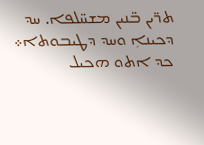ܬܪ̈ܝܢ ܒ̈ܢܝܢ ܡܫܚ̈ܠܦܐ. ܚܕ ܕܟܝܢܐܼ ܘܚܕ ܕܛܝܒܘܬܐ܀ ܟܕ ܐܬܘ ܗܟܝܠ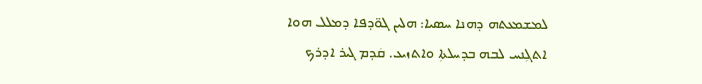ܠܡܫܡܥܬܗ ܕܗܢܐ ܚܣܝܐ: ܗܠܝܢ ܓܘ̈ܕܦܐ ܕܡܠܠ ܗܘܐ ܐܬܓܼܢܚ ܠܒܗ ܒܕܚܠܬܐܼ ܘܐܬܙܝܥ. ܩܿܕܡ ܓܝܪ ܐܕܪܟ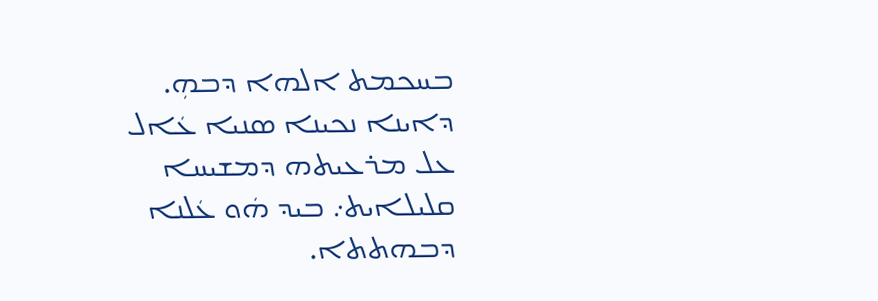ܒܚܟܡܬ ܐܠܗܐ ܕܒܗܼ. ܕܐܝܢܐ ܢܟܝܢܐ ܣܢܝܐ ܥܿܐܠ ܥܠ ܡܪܥܝܬܗ ܕܡܫܝܚܐ ܩܠܝܠܐܝܬ܇ ܒܝܕ ܗܿܘ ܥܿܠܢܐ ܕܒܗܬܬܐ.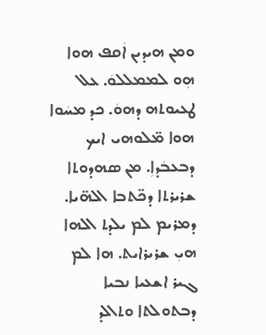ܘܡܢ ܗܝܕܝܢ ܐܿܩܦ ܗܘܐ ܗܼܘ ܠܡܡܠܠܘܿ. ܥܠ ܛܥܝܘܬܗ ܕܗܘܿ. ܟܕ ܡܚܿܘܐ ܗܘܐ ܡ̈ܠܘܗܝ ܐܝܟ ܕܒܥܒܿܕܐܼ. ܡܢ ܣܗܕܘܬܐ ܫܪܝܪܬܐ ܕܟ̈ܬܒܐ ܐܠܗ̈ܝܐ. ܕܡܪܝܡ ܠܡ ܝܠܕܬ ܐܠܗܐ ܗܝܼ ܫܪܝܪܐܝܬ. ܗܐ ܠܡ ܓܝܪ ܐܫܥܝܐ ܢܒܝܐ ܕܒܬܘܠܬܐ ܘܬܐܠܕ